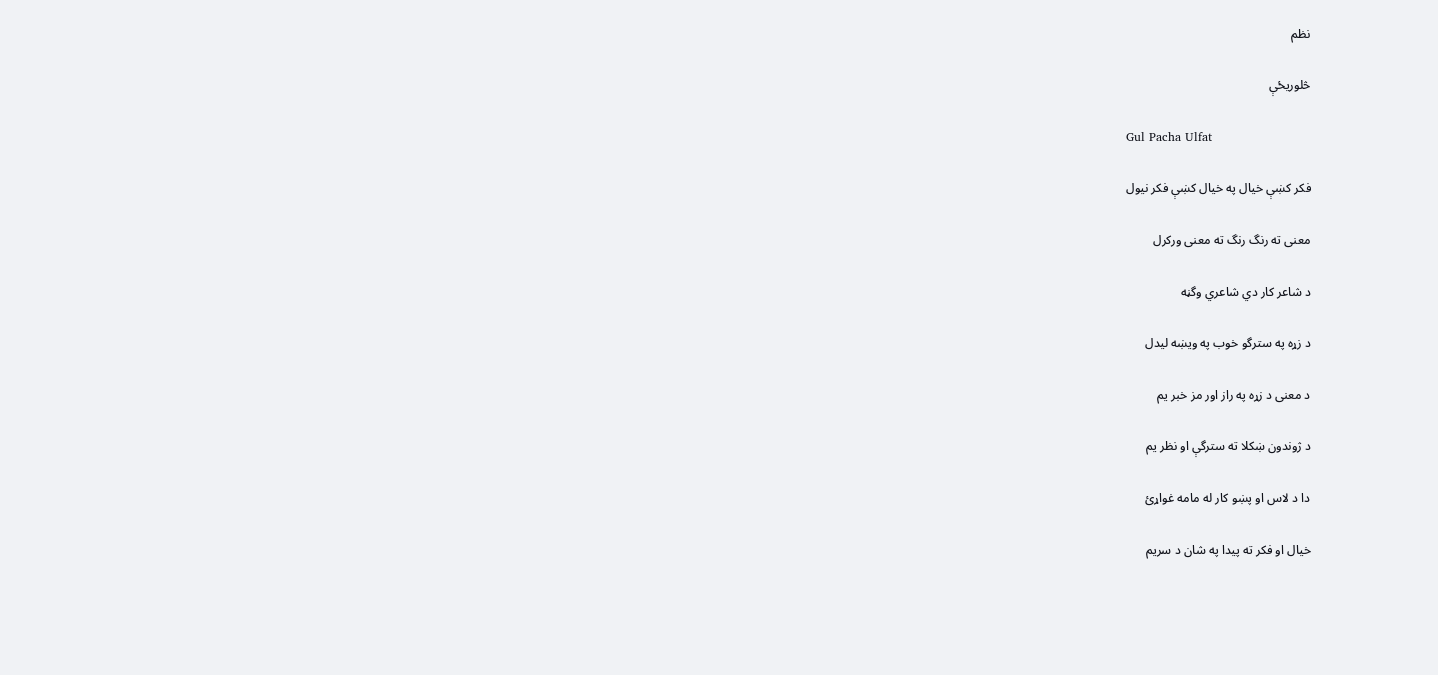نظم

څلوريځې

Gul Pacha Ulfat

فکر کښې خيال په خيال کښې فکر نيول

معنی ته رنگ رنگ ته معنی ورکرل

د شاعر کار دي شاعري وگڼه

د زړه په سترگو خوب په ويښه ليدل

د معنی د زړه په راز اور مز خبر يم

د ژوندون ښکلا ته سترگې او نظر يم

دا د لاس او پښو کار له مامه غواړئ

خيال او فکر ته پيدا په شان د سريم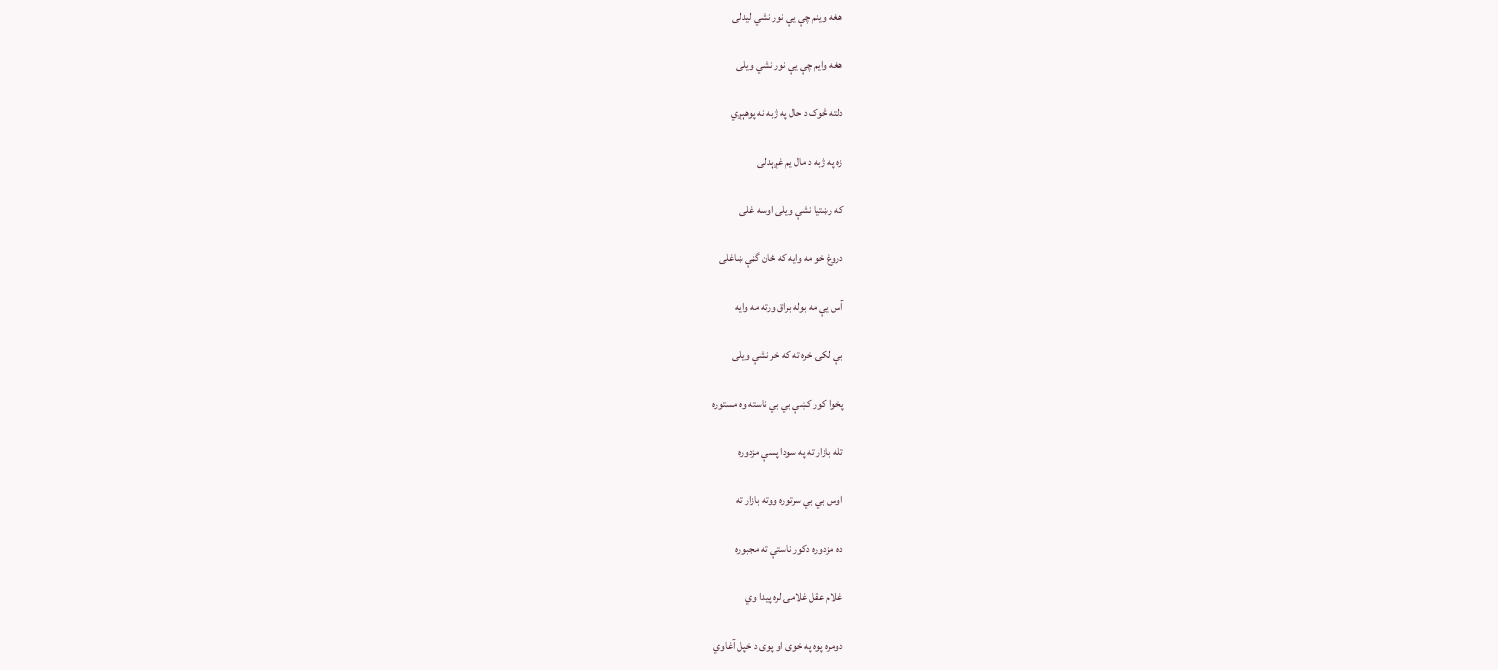هغه وينم چې يې نور نشي ليدلی

هغه وايم چې يې نور نشي ويلی

دلته څوک د حال په ژبه نه پوهېږي

زه په ژبه د مال يم غږېدلی

که رښتيا نشې ويلی اوسه غلی

دروغ خو مه وايه که ځان گڼې ښاغلی

آس يې مه بوله براق ورته مه وايه

بې لکۍ خره ته که خر نشې ويلی

پخوا کور کښې بي بي ناسته وه مستوره

تله بازار ته په سودا پسې مزدوره

اوس بي بي سرتوره ووته بازار ته

ده مزدوره دکور ناستې ته مجبوره

غلام عقل غلامۍ لره پيدا وي

دومره پوه په خوی او پوی د خپل آغاوي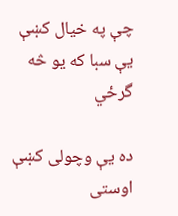چې په خيال کښې يې سبا که يو څه گرځي

ده يې وچولی کښې اوستی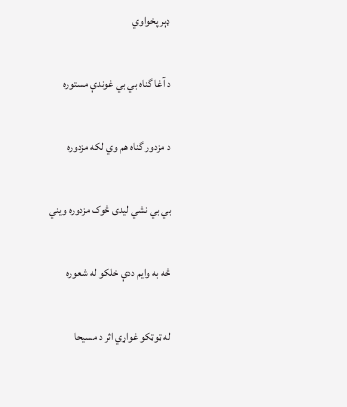ډېر پخواوي

د آغا گناه بي بي غوندې مستوره

د مزدور گناه هم وي لکه مزدوره

بي بي نشي ليدی څوک مزدوره ويني

څه به وايم ددې خلکو له شعوره

له ټوټکو غواړي اثر د مسيحا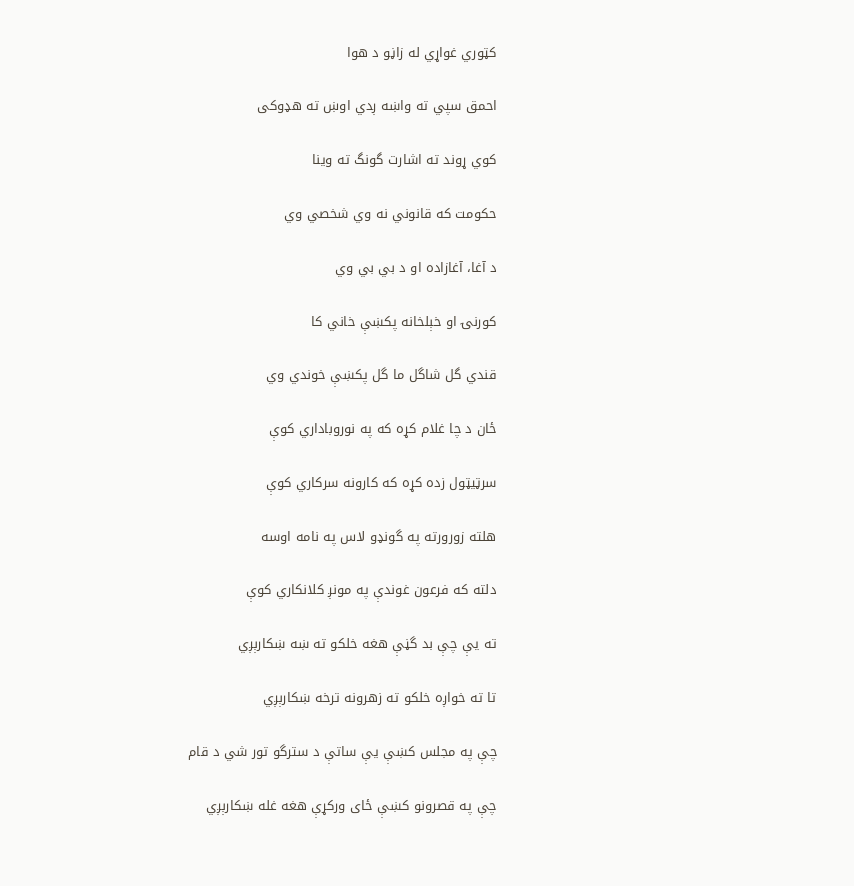کټوري غواړي له زاڼو د هوا

احمق سپي ته واښه ږدي اوښ ته هډوکی

کوي ړوند ته اشارت گونگ ته وينا

حکومت که قانوني نه وي شخصي وي

د آغا، آغازاده او د بي بي وي

کورنۍ او خېلخانه پکښې خاني کا

قندي گل شاگل ما گل پکښې خوندي وي

ځان د چا غلام کړه که په نوروباداري کوې

سرټيټول زده کړه که کارونه سرکاري کوې

هلته زورورته په گونډو لاس په نامه اوسه

دلته که فرعون غوندې په مونږ کلانکاري کوې

ته يې چې بد گڼې هغه خلکو ته ښه ښکارېږي

تا ته خواږه خلکو ته زهرونه ترخه ښکارېږي

چې په مجلس کښې يې ساتې د سترگو تور شي د قام

چې په قصرونو کښې ځای ورکړې هغه غله ښکارېږي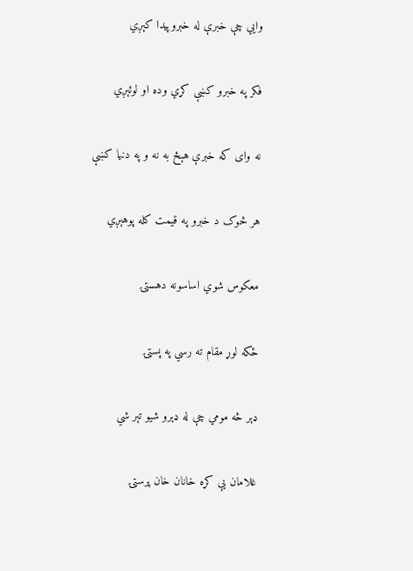وايي چې خبرې له خبروپيدا کېږي

فکر په خبرو کښې کړي وده او لوئېږي

نه وای که خبرې هېڅ به نه و په دنيا کښې

هر څوک د خبرو په قيمت کله پوهېږي

معکوس شوي اساسونه دهستۍ

ځکه لوړ مقام ته رسي په پستۍ

ډېر څه مومي چې له ډېرو شيو تېر شي

غلامان يې کړه خانان خان پرستۍ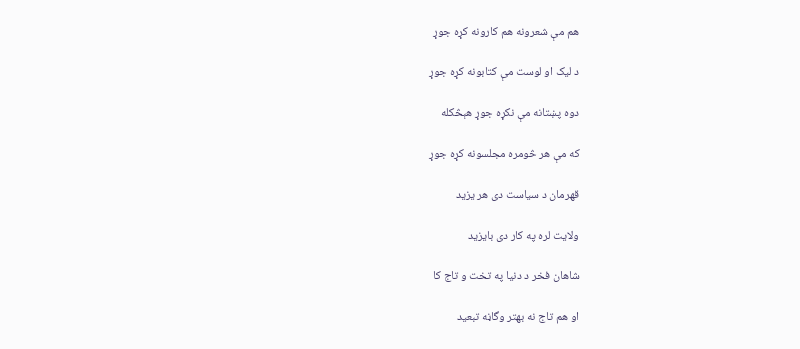هم مې شعرونه هم کارونه کړه جوړ

د ليک او لوست مې کتابونه کړه جوړ

دوه پښتانه مې نکړه جوړ هېڅکله

که مې هر څومره مجلسونه کړه جوړ

قهرمان د سياست دی هر يزيد

ولايت لره په کار دی بايزيد

شاهان فخر د دنيا په تخت و تاج کا

او هم تاج نه بهتر وگاڼه تبعيد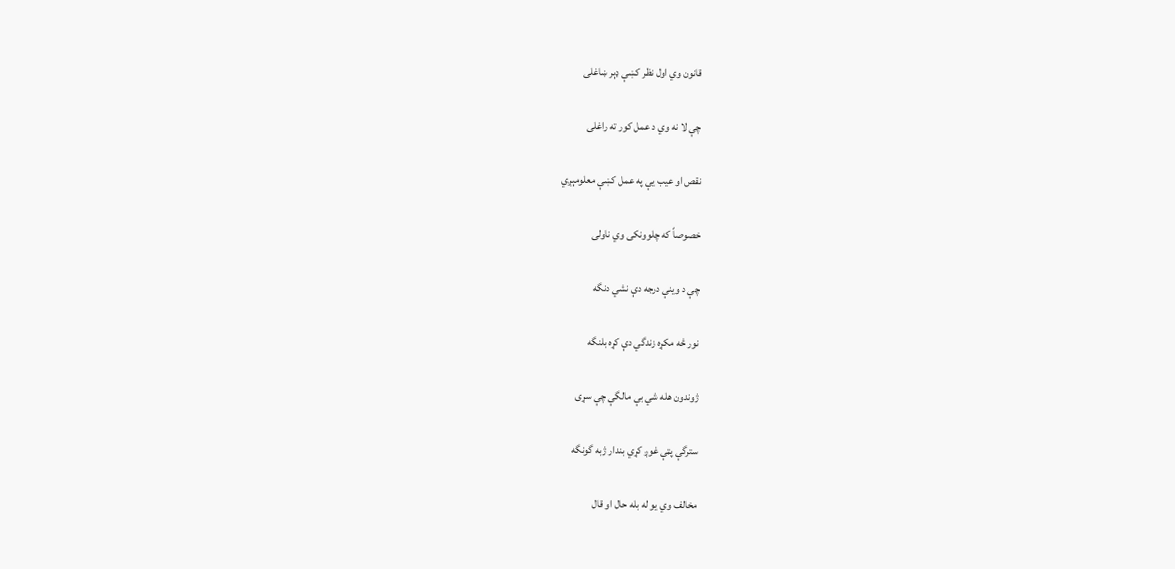قانون وي اول نظر کښې ډېر ښاغلی

چې لا نه وي د عمل کور ته راغلی

نقص او عيب يې په عمل کښې معلومېږي

خصوصاً که چلوونکی وي ناولی

چې د وينې درجه دې نشي دنگه

نور څه مکړه زندگي دې کړه بلنگه

ژوندون هله شي بې مالگې چې سړی

سترگې پټې غوږ کړي بندار ژبه گونگه

مخالف وي يو له بله حال او قال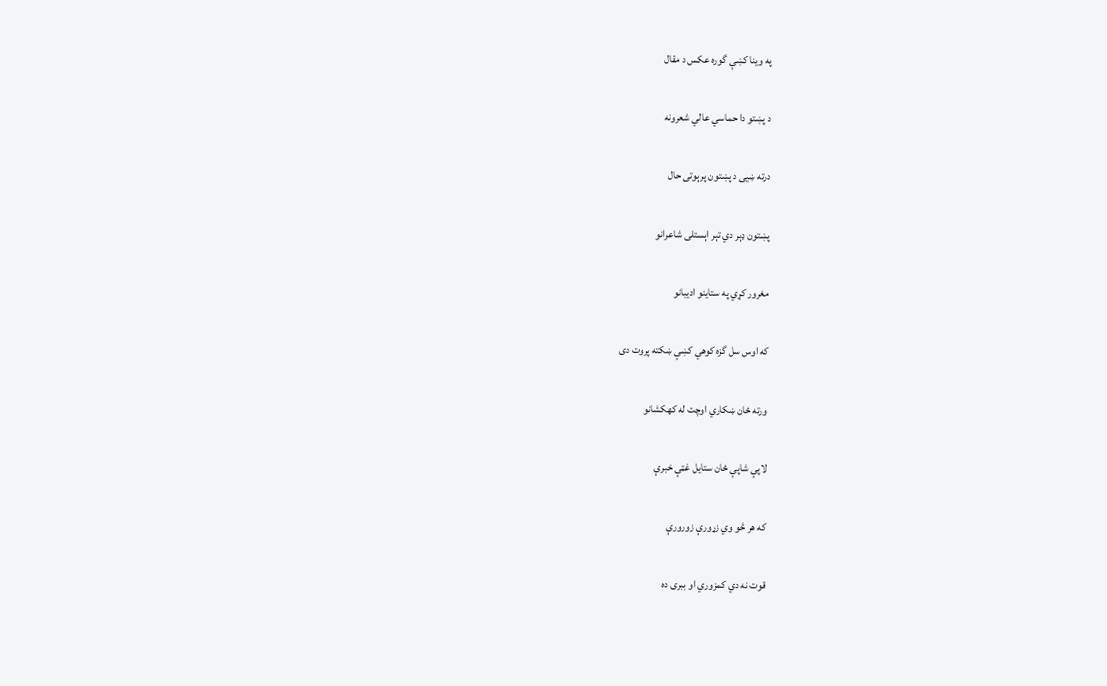په وينا کښې گوره عکس د مقال

د پښتو دا حماسي عالي شعرونه

درته ښيی د پښتون پرېوتی حال

پښتون ډېر دي تېر اېستلی شاعرانو

مغرور کړي په ستاينو اديبانو

که اوس سل گزه کوهي کښې ښکته پروت دی

ورته ځان ښکاري اوچت له کهکشانو

لاپې شاپې ځان ستايل غټې خبرې

که هر څو وي زړورې زورورې

قوت نه دي کمزوري او ببری ده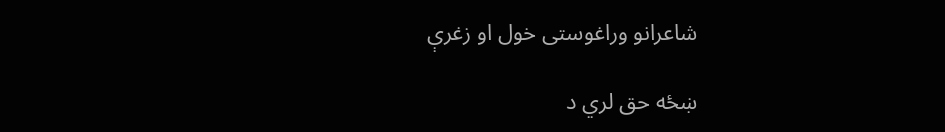شاعرانو وراغوستی خول او زغرې

ښځه حق لري د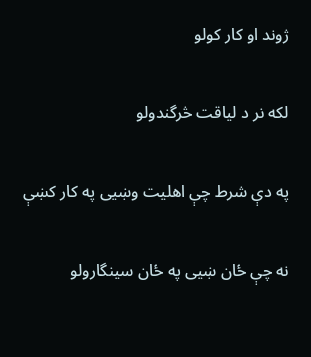ژوند او کار کولو

لکه نر د لياقت څرگندولو

په دې شرط چې اهليت وښيی په کار کښې

نه چې ځان ښيی په ځان سينگارولو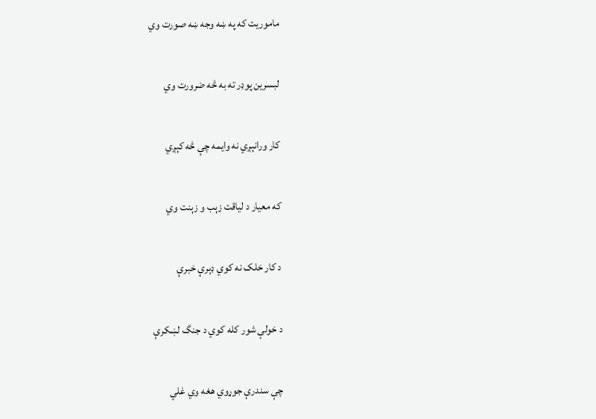ماموريت که په ښه وجه ښه صورت وي

لبسرين پوډر ته به څه ضرورت وي

کار ورانېږي نه وايمه چې څه کېږي

که معيار د لياقت زېب و زېنت وي

د کار خلک نه کوي ډېرې خبرې

د خولې شور کله کوي د جنگ لښکرې

چې سندرې جوړوي هغه وي غلي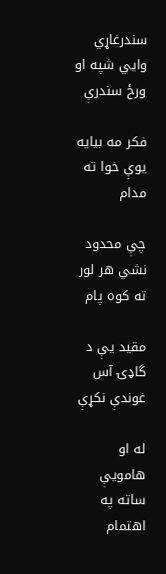سندرغاړي وايي شپه او ورځ سندرې

فکر مه بيايه يوې خوا ته مدام

چې محدود نشي هر لور ته کوه پام

مقيد يې د گاډۍ آس غوندې نکړې

له او هامويې ساته په اهتمام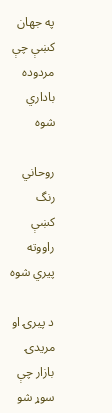په جهان کښې چې مردوده باداري شوه

روحاني رنگ کښې راووته پيري شوه

د پيرۍ او مريدۍ بازار چې سوړ شو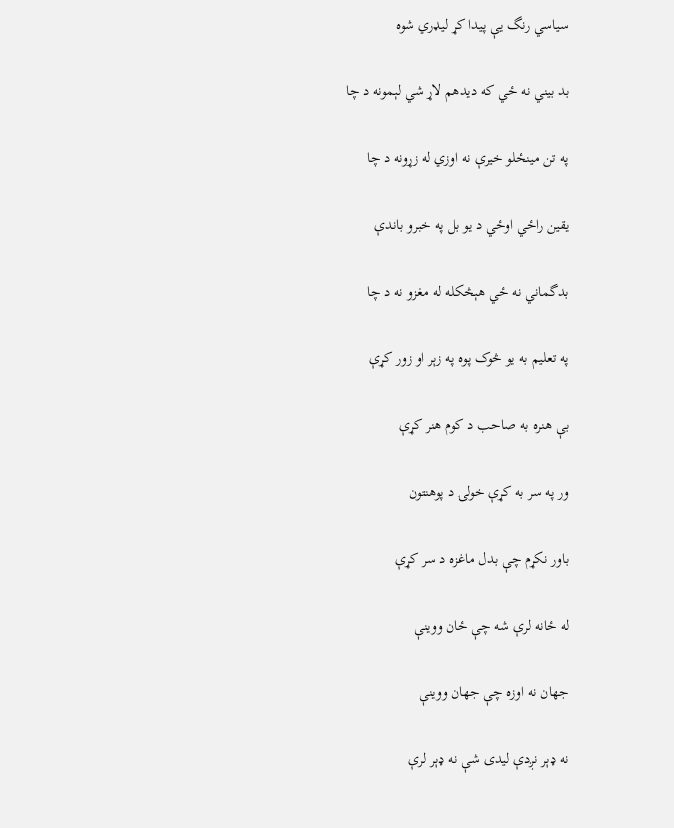سياسي رنگ يې پيدا کړ ليډري شوه

بد بيني نه ځي که ديدهم لاړ شي لېمونه د چا

په تن مينځلو خيرې نه اوزي له زړونه د چا

يقين راځي اوځي د يو بل په خبرو باندې

بدگماني نه ځي هېڅکله له مغزو نه د چا

په تعليم به يو څوک پوه په زېر او زور کړې

بې هنره به صاحب د کوم هنر کړې

ور په سر به کړې خولۍ د پوهنتون

باور نکړم چې بدل ماغزه د سر کړې

له ځانه لرې شه چې ځان ووينې

جهان نه اوزه چې جهان ووينې

نه ډېر نږدې ليدی شې نه ډېر لرې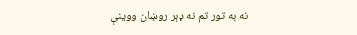نه به تور تم نه ډېر روښان ووينې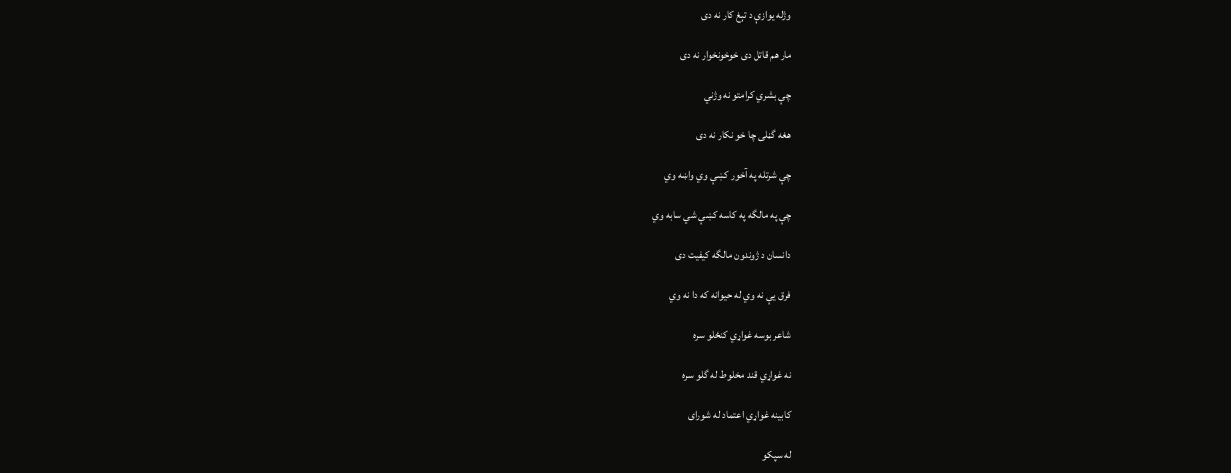وژله يوازې د تېغ کار نه دی

مار هم قاتل دی خوخونخوار نه دی

چې بشري کرامتو نه وژني

هغه گڼلی چا خو نکار نه دی

چې شرتله په آخور کښې وي واښه وي

چې په مالگه په کاسه کښې شي سابه وي

دانسان د ژوندون مالگه کيفيت دی

فرق يې نه وي له حيوانه که دا نه وي

شاعر بوسه غواړي کنځلو سره

نه غواړي قند مخلوط له گلو سره

کابينه غواړي اعتماد له شورای

له سپکو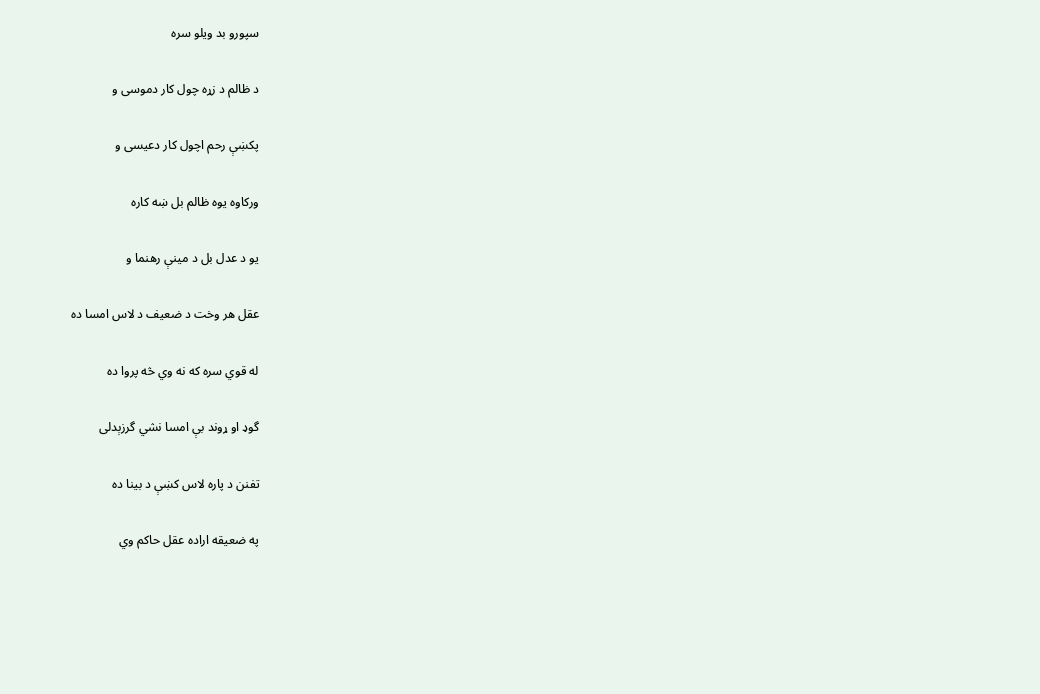سپورو بد ويلو سره

د ظالم د زړه چول کار دموسی و

پکښې رحم اچول کار دعيسی و

ورکاوه يوه ظالم بل ښه کاره

يو د عدل بل د مينې رهنما و

عقل هر وخت د ضعيف د لاس امسا ده

له قوي سره که نه وي څه پروا ده

گوډ او ړوند بې امسا نشي گرزېدلی

تفنن د پاره لاس کښې د بينا ده

په ضعيقه اراده عقل حاکم وي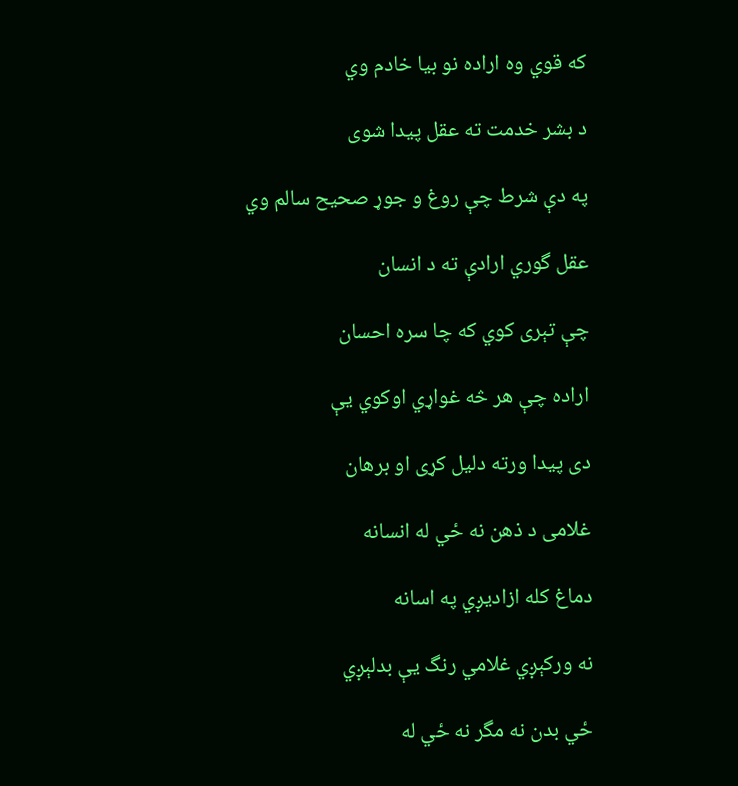که قوي وه اراده نو بيا خادم وي

د بشر خدمت ته عقل پيدا شوی

په دې شرط چې روغ و جوړ صحيح سالم وي

عقل گوري ارادې ته د انسان

چې تېری کوي که چا سره احسان

اراده چې هر څه غواړي اوکوي يې

دی پيدا ورته دليل کړی او برهان

غلامی د ذهن نه ځي له انسانه

دماغ کله ازاديږي په اسانه

نه ورکېږي غلامي رنگ يې بدلېږي

ځي بدن نه مگر نه ځي له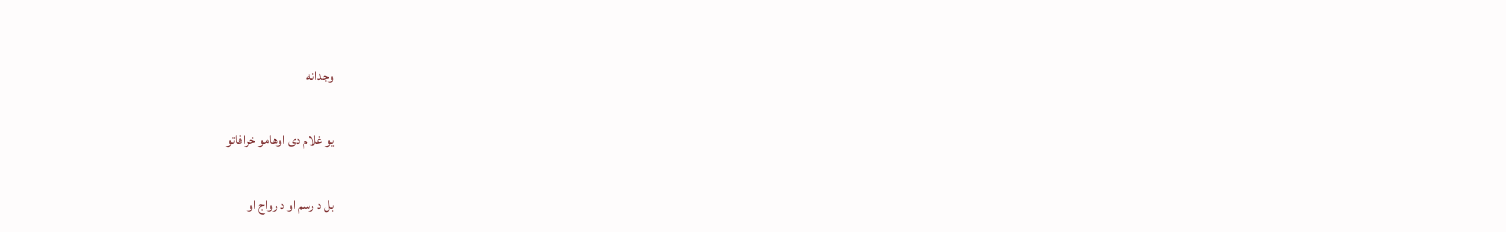وجدانه

يو غلام دی اوهامو خرافاتو

بل د رسم او د رواج او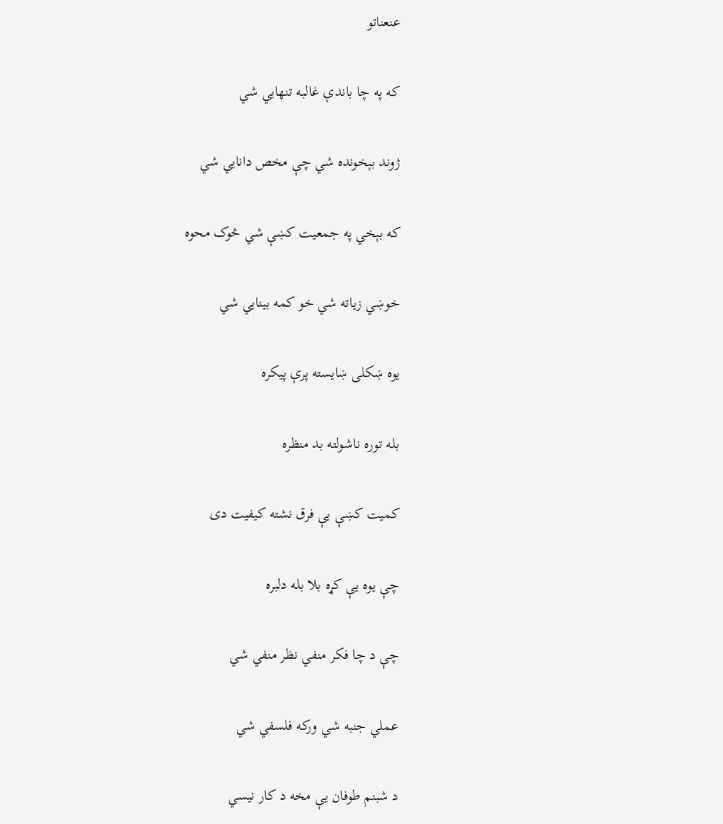عنعناتو

که په چا باندې غالبه تنهايي شي

ژوند بېخونده شي چې مخص دانايي شي

که بېخي په جمعيت کښې شي څوک محوه

خوښي زياته شي خو کمه بينايي شي

يوه ښکلی ښايسته پرې پيکره

بله توره ناشولته بد منظره

کميت کښې يې فرق نشته کيفيت دی

چې يوه يې کړه بلا بله دلبره

چې د چا فکر منفي نظر منفي شي

عملي جنبه شي ورکه فلسفي شي

د شبنم طوفان يې مخه د کار نيسي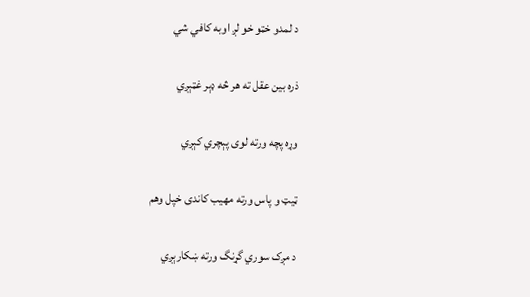د لمدو خټو خو لږ اوبه کافي شي

ذره بين عقل ته هر څه ډېر غټېږي

وړه پچه ورته لوی پېچري کېږي

ټيټ و پاس ورته مهيب کاندی خپل وهم

د مږک سوري گړنگ ورته ښکارېږي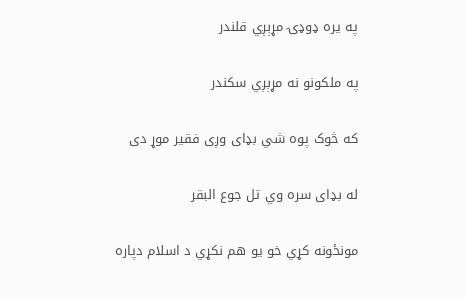په يره ډوډۍ مړېږي قلندر

په ملکونو نه مړېږي سکندر

که څوک پوه شي بډای وږی فقير موړ دی

له بډای سره وي تل جوع البقر

مونځونه کړي خو يو هم نکړي د اسلام دپاره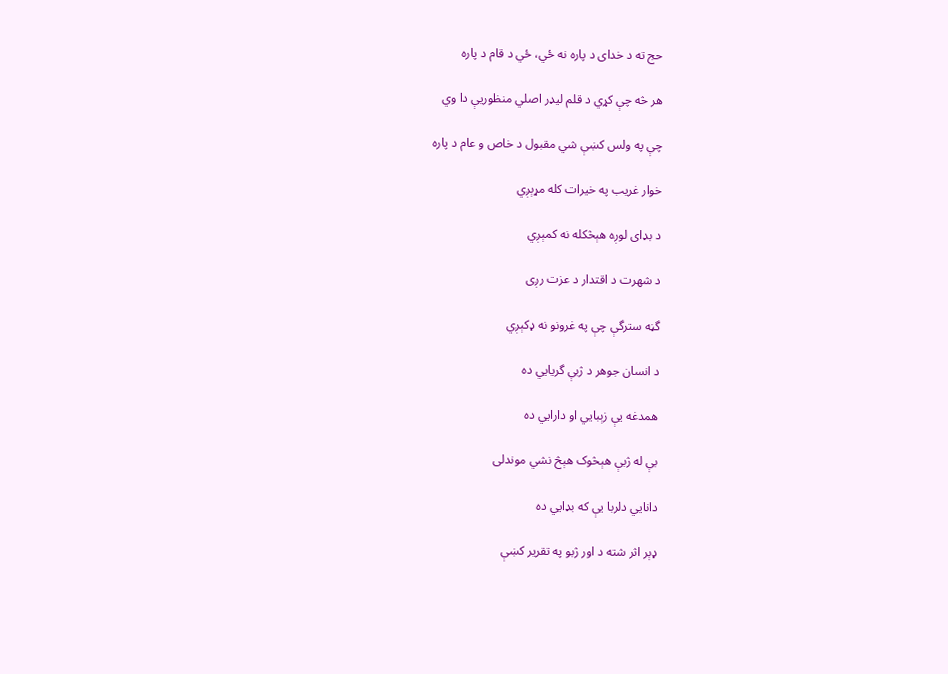حج ته د خدای د پاره نه ځي، ځي د قام د پاره

هر څه چې کړي د قلم ليډر اصلي منظوريې دا وي

چې په ولس کښې شي مقبول د خاص و عام د پاره

خوار غريب په خيرات کله مړېږي

د بډای لوږه هېڅکله نه کمېږي

د شهرت د اقتدار د عزت رږی

گڼه سترگې چې په غرونو نه ډکېږي

د انسان جوهر د ژبې گريايي ده

همدغه يې زېبايي او دارايي ده

بې له ژبې هېڅوک هېڅ نشي موندلی

دانايي دلربا يې که بډايي ده

ډېر اثر شته د اور ژبو په تقرير کښې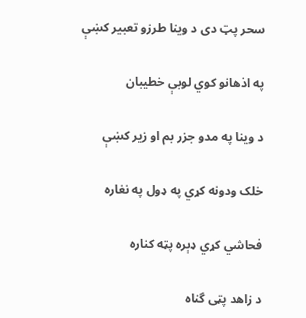سحر پټ دی د وينا طرزو تعبير کښې

په اذهانو کوي لوبې خطيبان

د وينا په مدو جزر بم او زير کښې

خلک ودونه کړي په ډول په نغاره

فحاشي کړي ډېره پټه کناره

د زاهد پټی گناه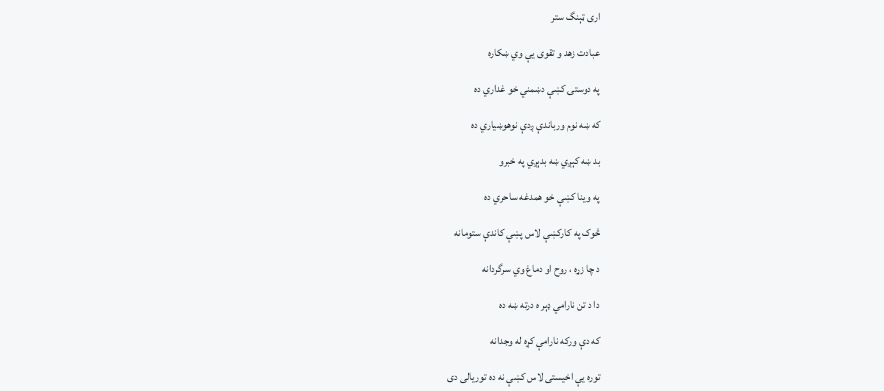اری ټېنگ ستر

عبادت زهد و تقوی يې وي ښکاره

په دوستۍ کښې دښمني خو غداري ده

که ښه نوم ورباندې ږدې نوهوښياري ده

بد ښه کېږي ښه بدېږي په خبرو

په وينا کښې خو همدغه ساحري ده

څوک په کارکښې لاس پښې کاندې ستومانه

د چا زړه ، روح او دماغ وي سرگردانه

دا د تن نارامي ډېر ه درته ښه ده

که دې ورکه نارامې کړه له وجدانه

توره يې اخيستی لاس کښې نه ده توريالی دی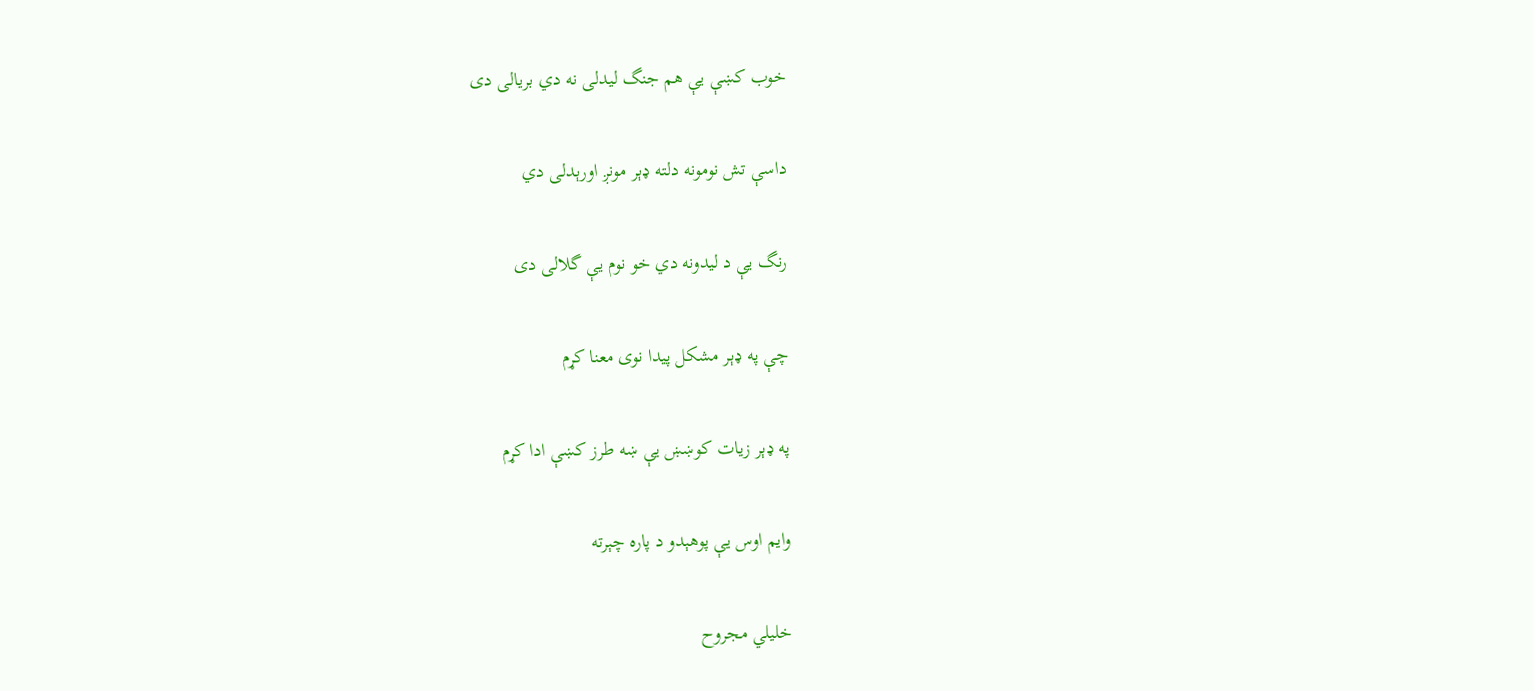خوب کښې يې هم جنگ ليدلی نه دي بريالی دی

داسې تش نومونه دلته ډېر مونږ اورېدلی دي

رنگ يې د ليدونه دي خو نوم يې گلالی دی

چې په ډېر مشکل پيدا نوی معنا کړم

په ډېر زيات کوښښ يې ښه طرز کښې ادا کړم

وايم اوس يې پوهېدو د پاره چېرته

خليلي مجروح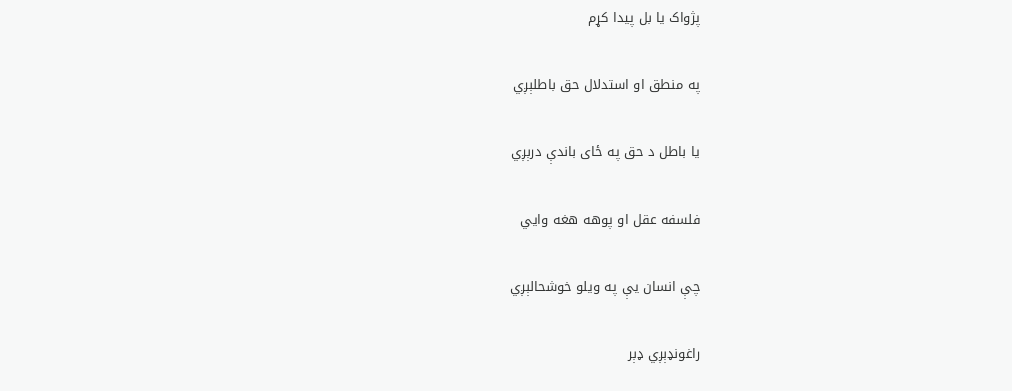پژواک يا بل پيدا کړم

په منطق او استدلال حق باطلېږي

يا باطل د حق په ځای باندې درېږي

فلسفه عقل او پوهه هغه وايي

چې انسان يې په ويلو خوشحالېږي

راغونډېږي ډېر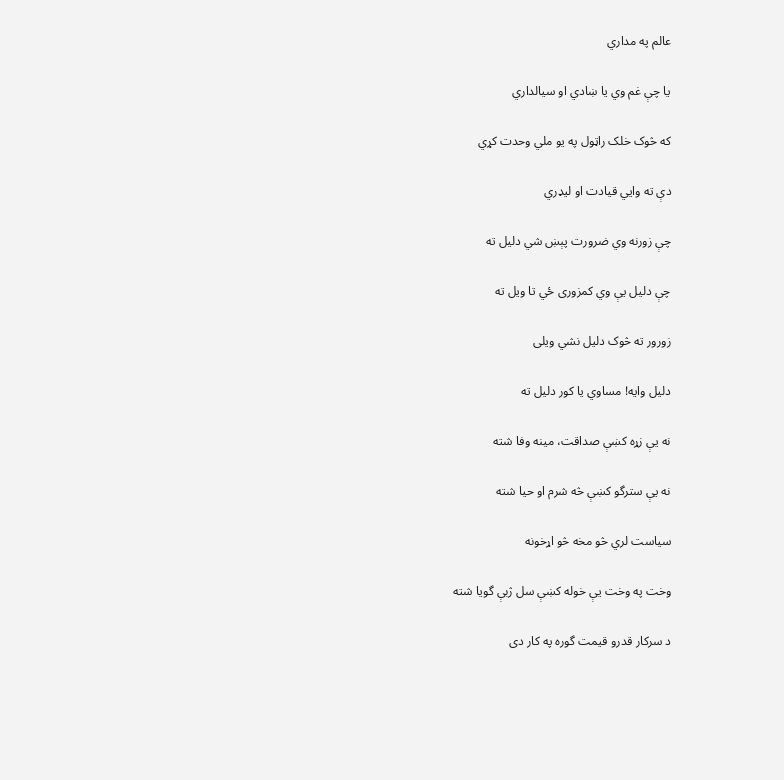عالم په مداري

يا چې غم وي يا ښادي او سيالداري

که څوک خلک راټول په يو ملي وحدت کړي

دې ته وايي قيادت او ليډري

چې زورنه وي ضرورت پېښ شي دليل ته

چې دليل يې وي کمزوری ځي تا ويل ته

زورور ته څوک دليل نشي ويلی

دليل وايه! مساوي يا کور دليل ته

نه يې زړه کښې صداقت، مينه وفا شته

نه يې سترگو کښې څه شرم او حيا شته

سياست لري څو مخه څو اړخونه

وخت په وخت يې خوله کښې سل ژبې گويا شته

د سرکار قدرو قيمت گوره په کار دی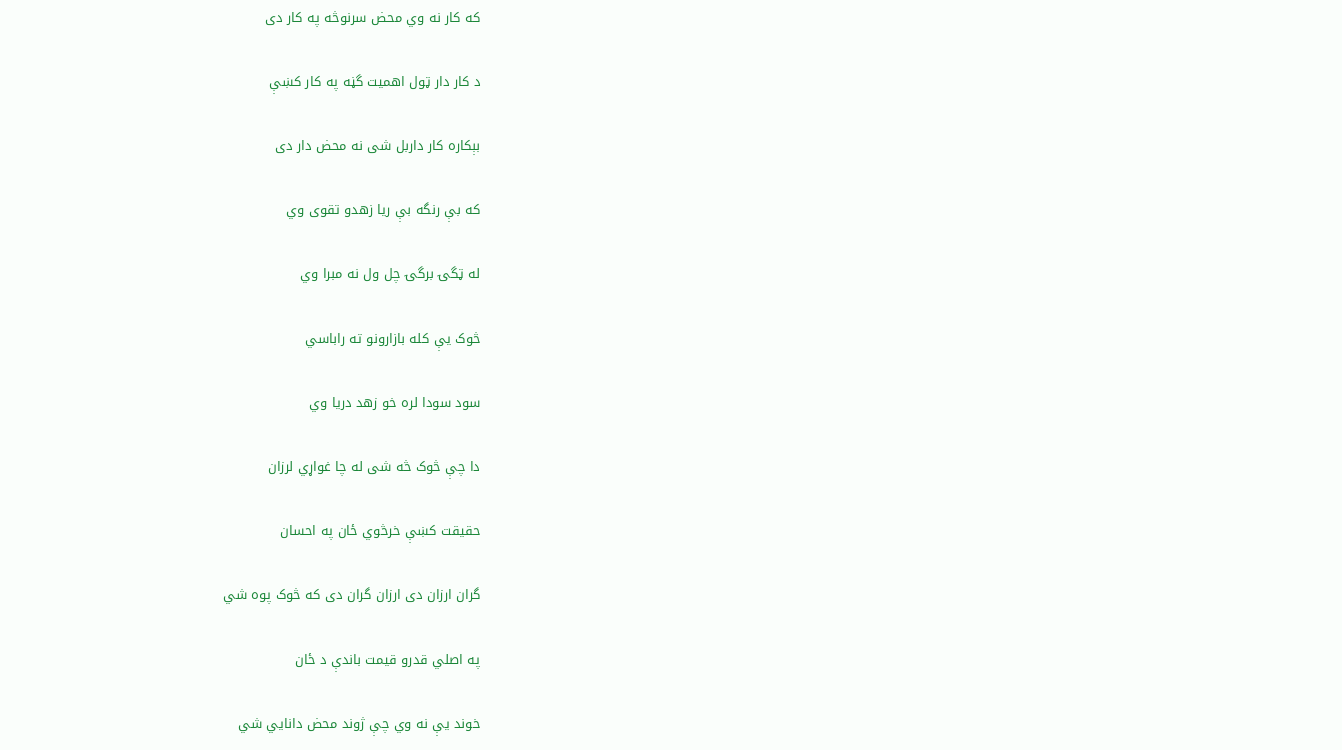که کار نه وي محض سرنوڅه په کار دی

د کار دار ټول اهميت گڼه په کار کښې

بېکاره کار داربل شی نه محض دار دی

که بې رنگه بې ريا زهدو تقوی وي

له ټگۍ برگۍ چل ول نه مبرا وي

څوک يې کله بازارونو ته راباسي

سود سودا لره خو زهد دريا وي

دا چې څوک څه شی له چا غواړي لرزان

حقيقت کښې خرڅوي ځان په احسان

گران ارزان دی ارزان گران دی که څوک پوه شي

په اصلي قدرو قيمت باندې د ځان

خوند يې نه وي چې ژوند محض دانايي شي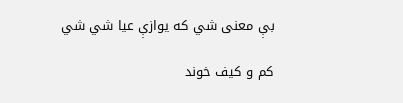بې معنی شي که يوازې عيا شي شي

کم و کيف خوند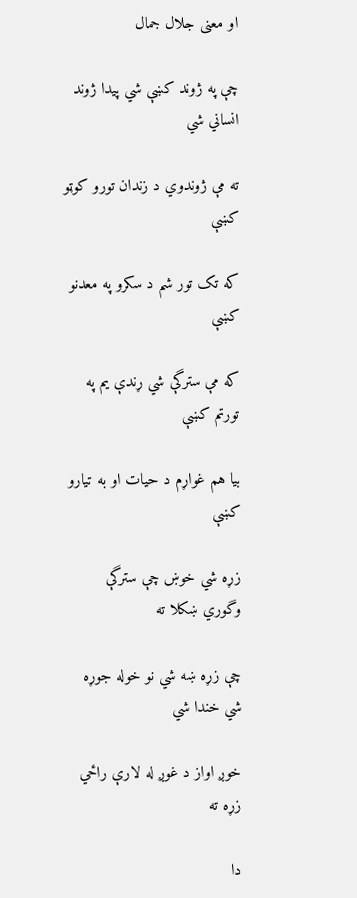او معنی جلال جمال

چې په ژوند کښې شي پيدا ژوند انساني شي

ته مې ژوندوي د زندان تورو کوټو کښې

که تک تور شم د سکرو په معدنو کښې

که مې سترگې شي ړندې يم په تورتم کښې

بيا هم غواړم د حيات او به تيارو کښې

زړه شي خوښ چې سترگې وگوري ښکلا ته

چې زړه ښه شي نو خوله جوړه شي خندا شي

خوږ اواز د غوږ له لارې راځي زړه ته

دا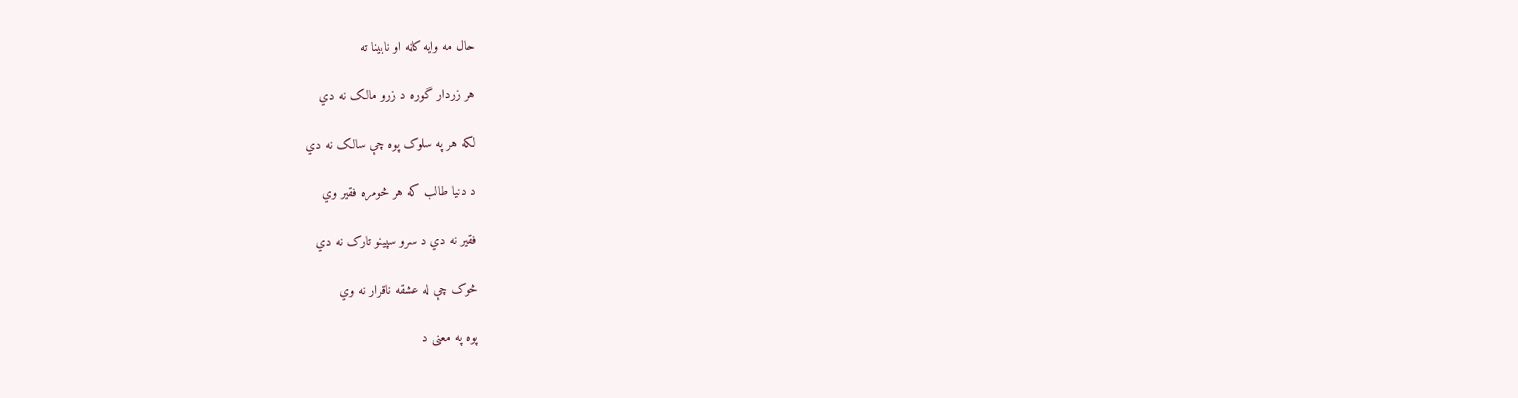حال مه وايه کاڼه او نابينا ته

هر زردار گوره د زرو مالک نه دي

لکه هر په سلوک پوه چې سالک نه دي

د دنيا طالب که هر څومره فقير وي

فقير نه دي د سرو سپينو تارک نه دي

څوک چې له عشقه ناقرار نه وي

پوه په معنی د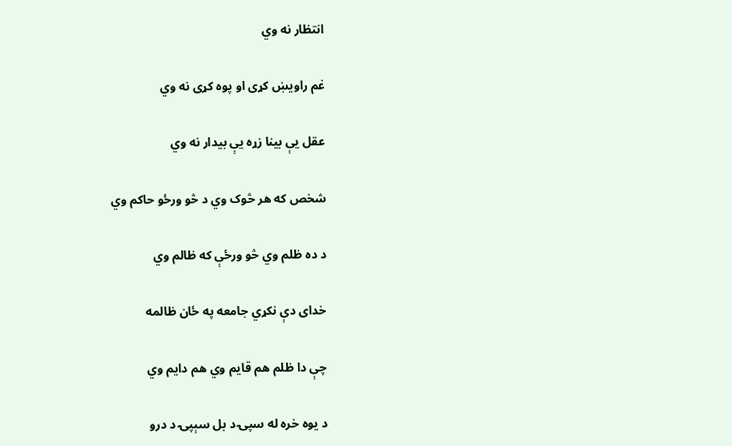انتظار نه وي

غم راويښ کړی او پوه کړی نه وي

عقل يې بينا زړه يې بيدار نه وي

شخص که هر څوک وي د څو ورځو حاکم وي

د ده ظلم وي څو ورځې که ظالم وي

خدای دې نکړي جامعه په ځان ظالمه

چې دا ظلم هم قايم وي هم دايم وي

د يوه خره له سپۍ د بل سېپۍ د درو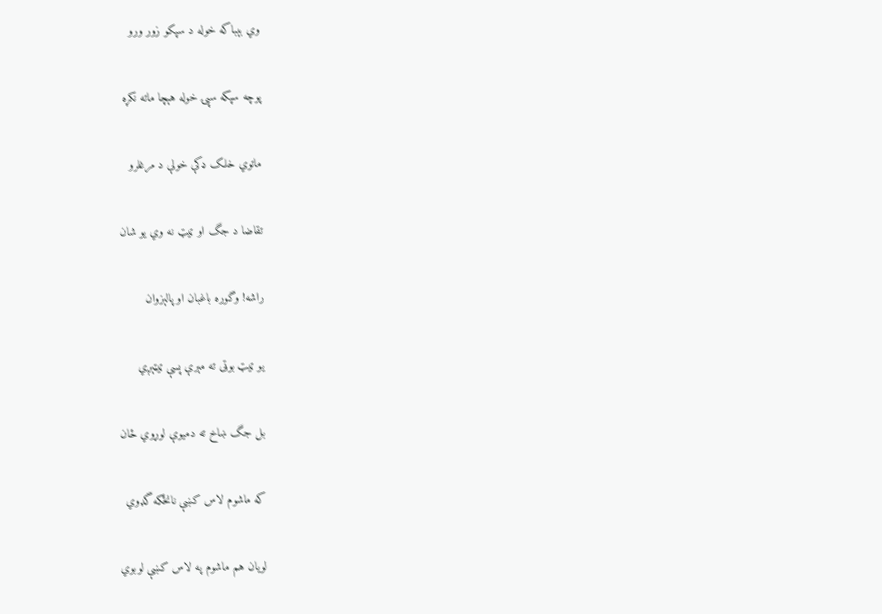وي بېباکه خوله د سپکو زور ورو

پوچه سپکه سپۍ خوله هېچا ماته نکړه

ماتوي خلک ډکې خولې د مرغلرو

تقاضا د جگ او ټيټ نه وي يو شان

راشه! وگوره باغبان او پالېزوان

يو ټيټ بوټی ته مېرې پسې ټيټېږي

بل جگ ښاخ ته دميوې لوړوي ځان

که ماشوم لاس کښې نانځکه گډوي

لويان هم ماشوم په لاس کښې لوبوي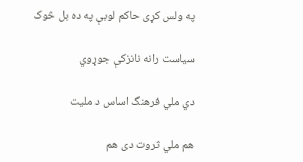په ولس کړی حاکم لوبې په ده بل څوک

سياست رانه نانزکې جوړوي

دي ملي فرهنگ اساس د مليت

هم ملي ثروت دی هم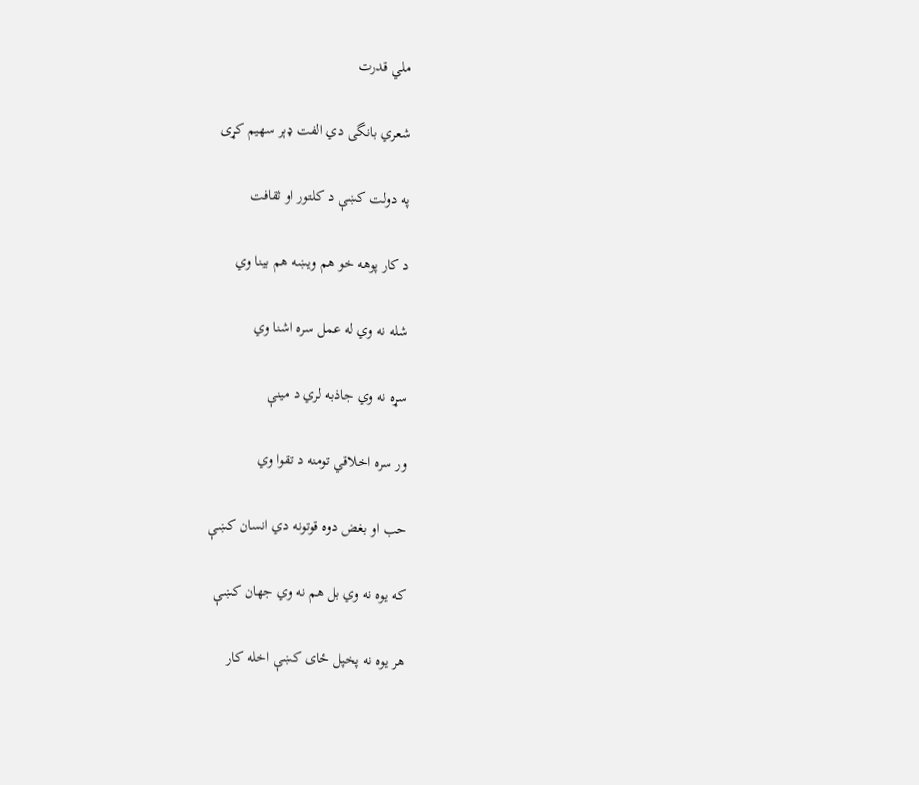ملي قدرت

شعري بانگی دي الفت ډېر سهيم کړی

په دولت کښې د کلتور او ثقافت

د کار پوهه خو هم ويښه هم بينا وي

شله نه وي له عمل سره اشنا وي

سړه نه وي جاذبه لري د مينې

ور سره اخلاقي تومنه د تقوا وي

حب او بغض دوه قوتونه دي انسان کښې

که يوه نه وي بل هم نه وي جهان کښې

هر يوه نه پخپل ځای کښې اخله کار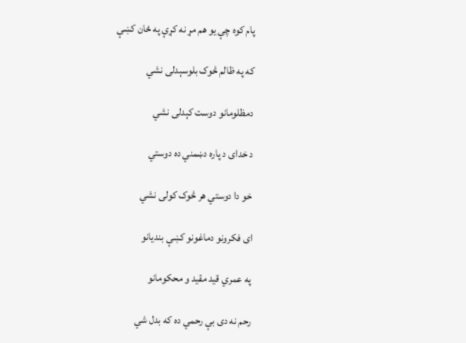پام کوه چې يو هم مړ نه کړې په ځان کښې

که په ظالم څوک بلوسېدلی نشي

دمظلومانو دوست کېدلی نشي

د خدای د پاره دښمني ده دوستي

خو دا دوستي هر څوک کولی نشي

ای فکرونو دماغونو کښې بنديانو

په عمري قيد مقيد و محکومانو

رحم نه دی بې رحمي ده که بدل شي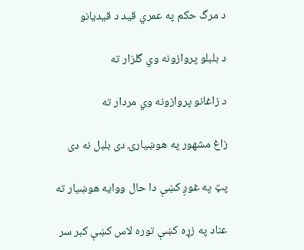د مرگ حکم په عمري قيد د قيديانو

د بلبلو پروازونه وي گلزار ته

د زاغانو پروازونه وي مردار ته

زاغ مشهور په هوښيارۍ دی بلبل نه دی

پټ په غوږ کښې دا حال ووايه هوښيار ته

عناد په زړه کښې توره لاس کښې کبر سر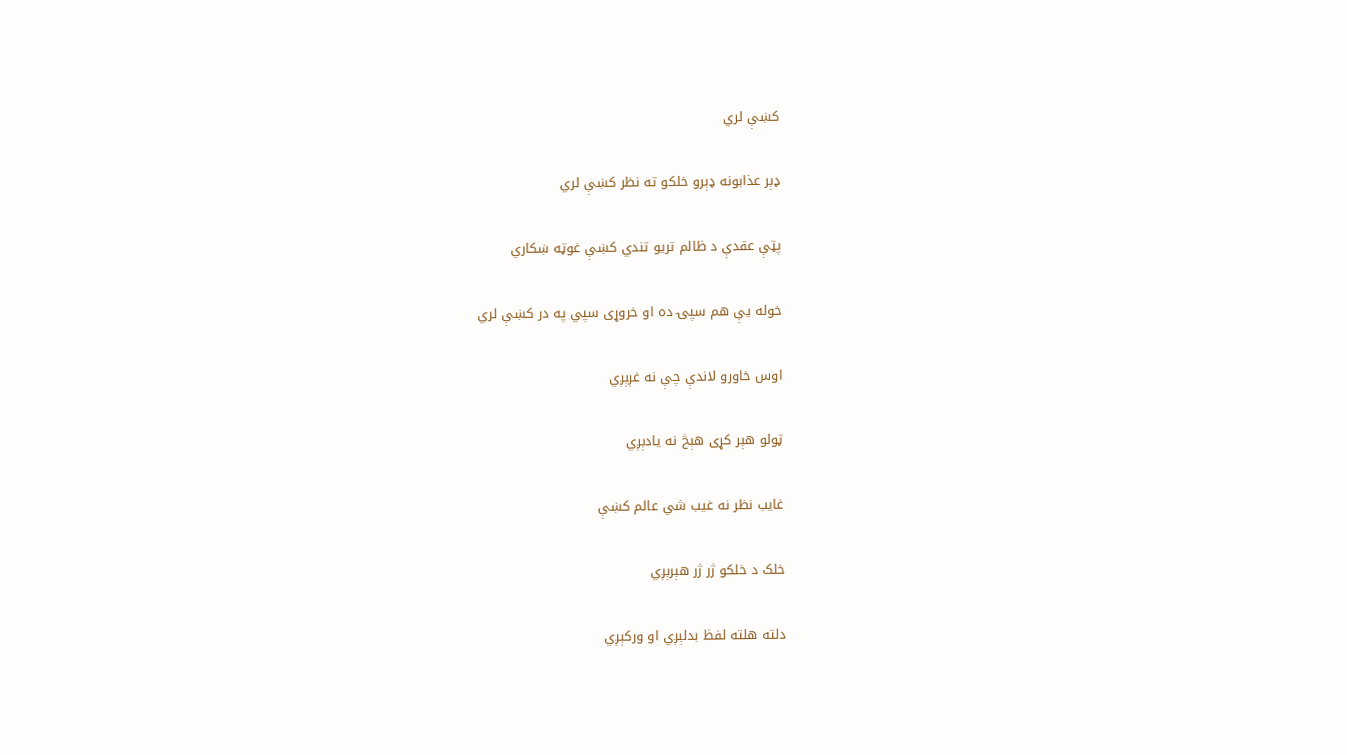کښې لري

ډېر عذابونه ډېرو خلکو ته نظر کښې لري

پټې عقدې د ظالم تريو تندي کښې غوټه ښکاري

خوله يې هم سپۍ ده او خروړی سپي په در کښې لري

اوس خاورو لاندې چې نه غږېږي

ټولو هېر کړی هېڅ نه يادېږي

غايب نظر نه غيب شي عالم کښې

خلک د خلکو ژر ژر هېرېږي

دلته هلته لفظ بدلېږي او ورکېږي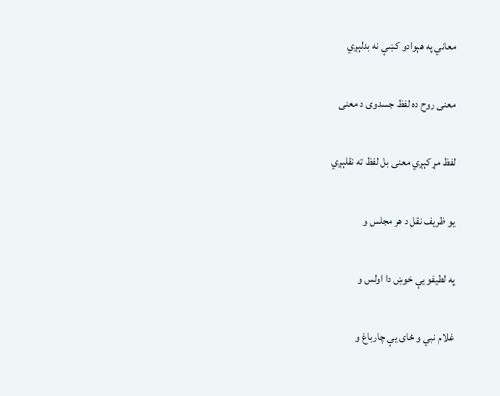معاني په هېوادو کښې نه بدلېږي

معنی روح ده لفظ جسدوی د معنی

لفظ مړ کېږي معنی بل لفظ ته نقلېږي

يو ظريف نقل د هر مجلس و

په لطيفو يې خوښ دا اولس و

غلام نبي و ځای يې چارباغ و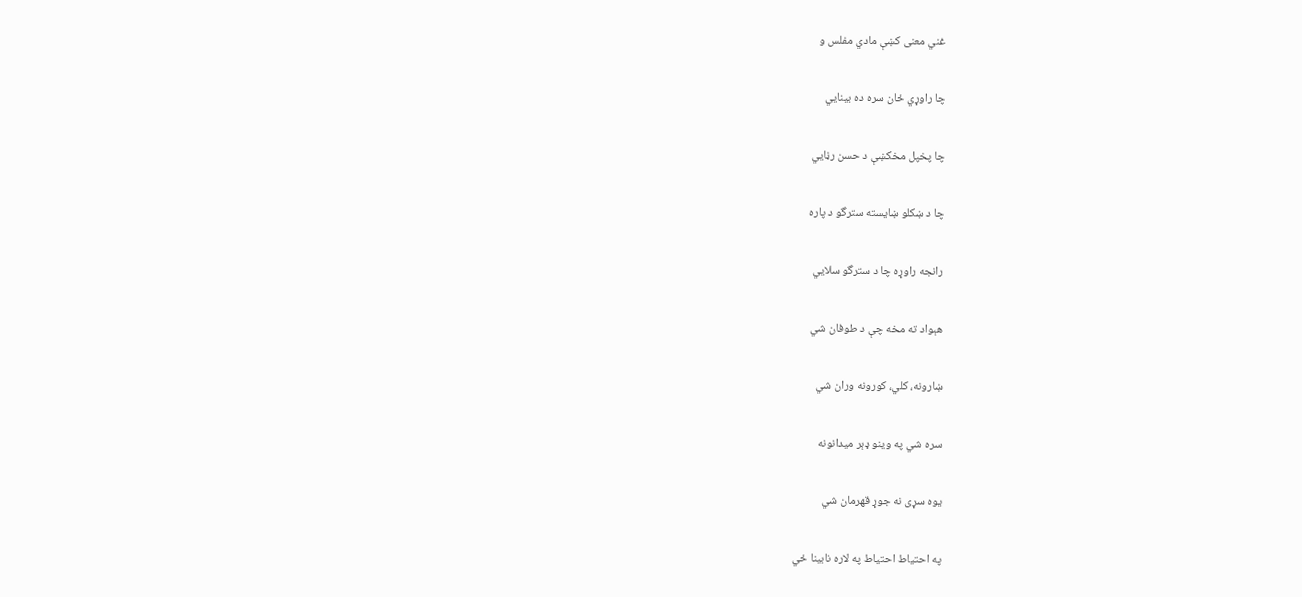غني معنی کښې مادي مفلس و

چا راوړي ځان سره ده بينايي

چا پخپل مخکښې د حسن رڼايي

چا د ښکلو ښايسته سترگو د پاره

رانجه راوړه چا د سترگو سلايي

هېواد ته مخه چې د طوفان شي

ښارونه، کلي، کورونه وران شي

سره شي په وينو ډېر ميدانونه

يوه سړی نه جوړ قهرمان شي

په احتياط احتياط په لاره نابينا ځي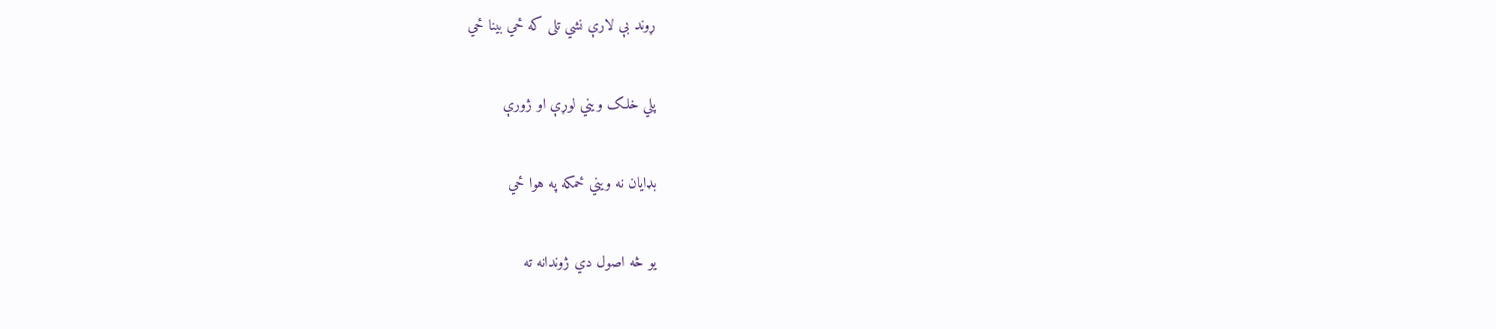ړوند بې لارې نشي تلی که ځي بينا ځي

پلي خلک ويني لوړې او ژورې

بډايان نه ويني ځمکه په هوا ځي

يو څه اصول دي ژوندانه ته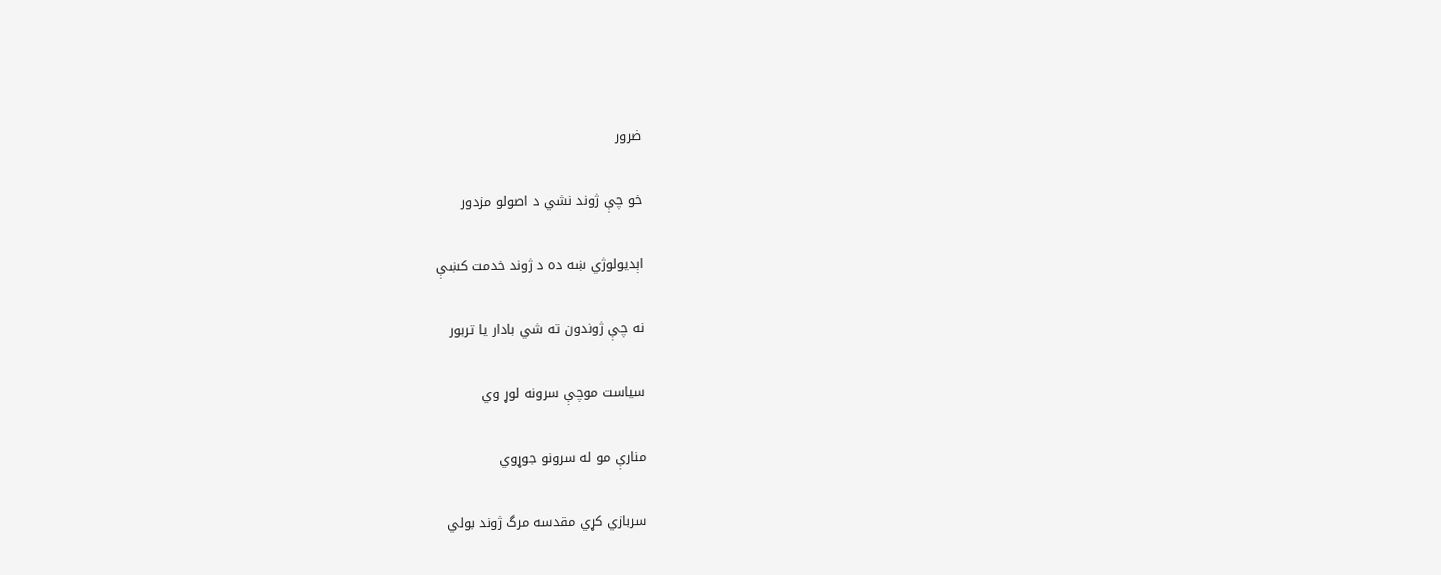ضرور

خو چې ژوند نشي د اصولو مزدور

اېديولوژي ښه ده د ژوند خدمت کښې

نه چې ژوندون ته شي بادار يا تربور

سياست موچې سرونه لوړ وي

منارې مو له سرونو جوړوي

سربازي کړي مقدسه مرگ ژوند بولي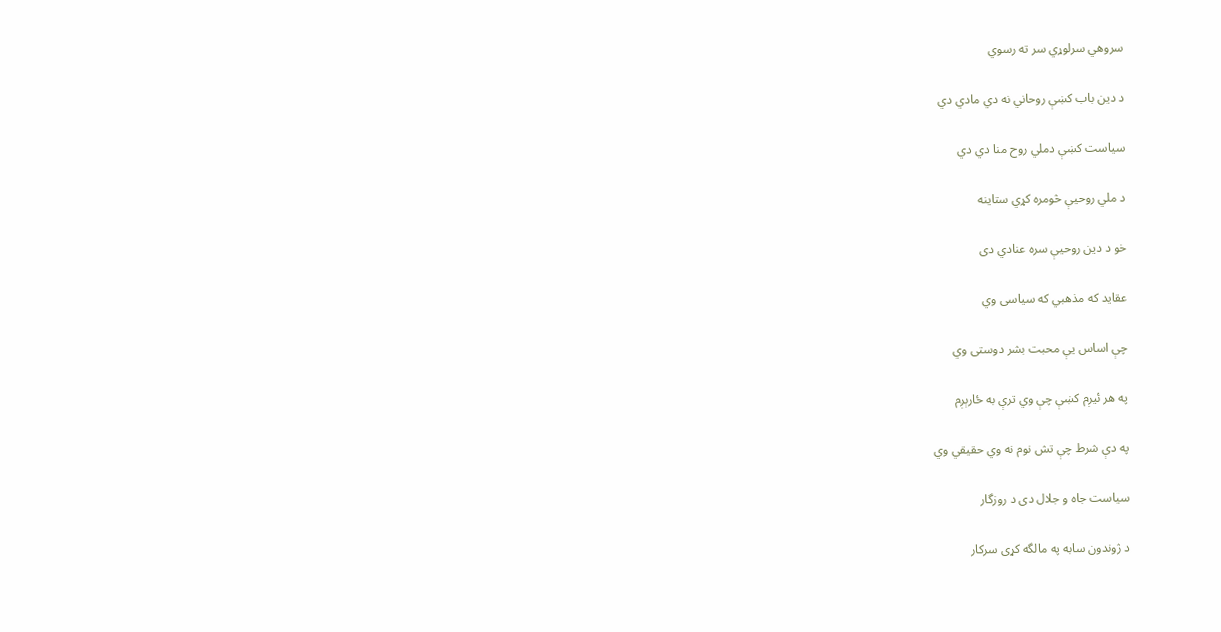سروهي سرلوړي سر ته رسوي

د دين باب کښې روحاني نه دي مادي دي

سياست کښې دملي روح منا دي دي

د ملي روحيې څومره کړي ستاينه

خو د دين روحيې سره عنادي دی

عقايد که مذهبي که سياسی وي

چې اساس يې محبت بشر دوستی وي

په هر ئيږم کښې چې وي ترې به ځارېږم

په دې شرط چې تش نوم نه وي حقيقي وي

سياست جاه و جلال دی د روزگار

د ژوندون سابه په مالگه کړی سرکار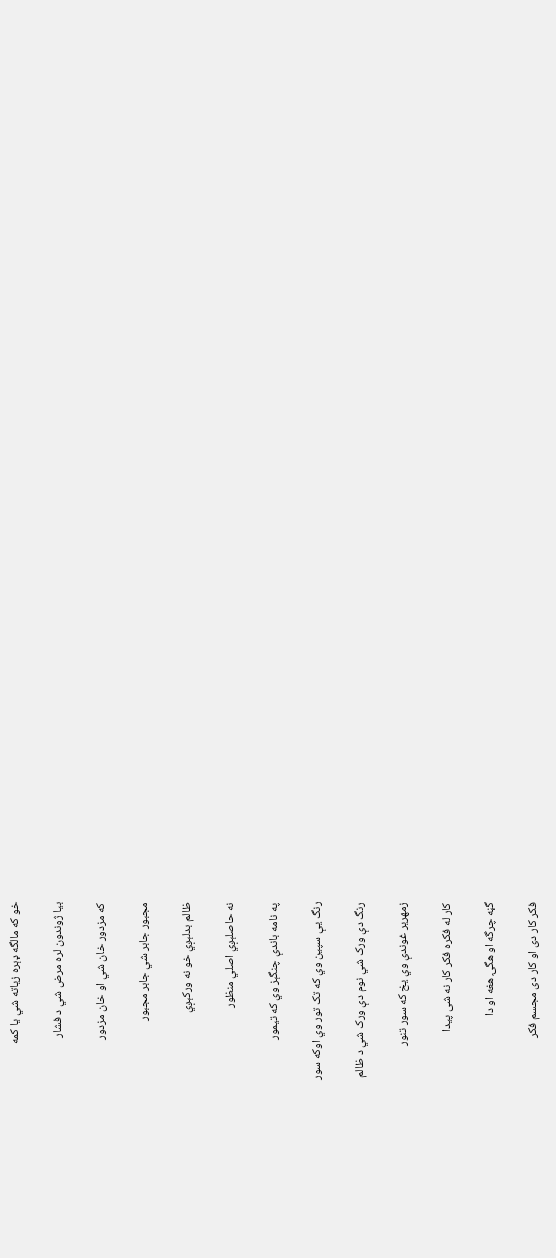خو که مالگه ډېره زياته شي يا کمه

بيا ژوندون لره مرض شي د فشار

که مزدور خان شي او خان مزدور

مجبور جابر شي جابر مجبور

ظالم بدلېږي خو نه ورکېږي

نه حاصلېږي اصلي منظور

په نامه باندې چنگېز وي که تيمور

رنگ يې سپين وي که تک تور وي اوکه سور

رنگ دې ورک شي نوم دې ورک شي د ظالم

زمهرير غوندې وي يخ که سور تنور

کار له فکره فکر کار نه شی پيدا

گڼه چرگه او هگۍ هغه او دا

فکر کار دی او کار دی مجسم فکر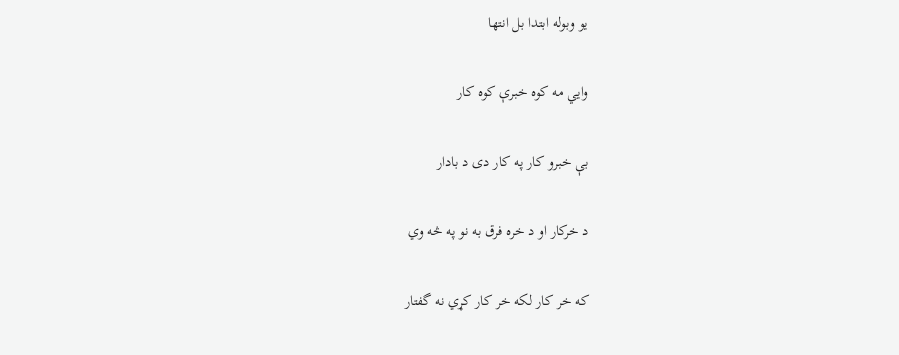يو وبوله ابتدا بل انتها

وايي مه کوه خبرې کوه کار

بې خبرو کار په کار دی د بادار

د خرکار او د خره فرق به نو په څه وي

که خر کار لکه خر کار کړي نه گفتار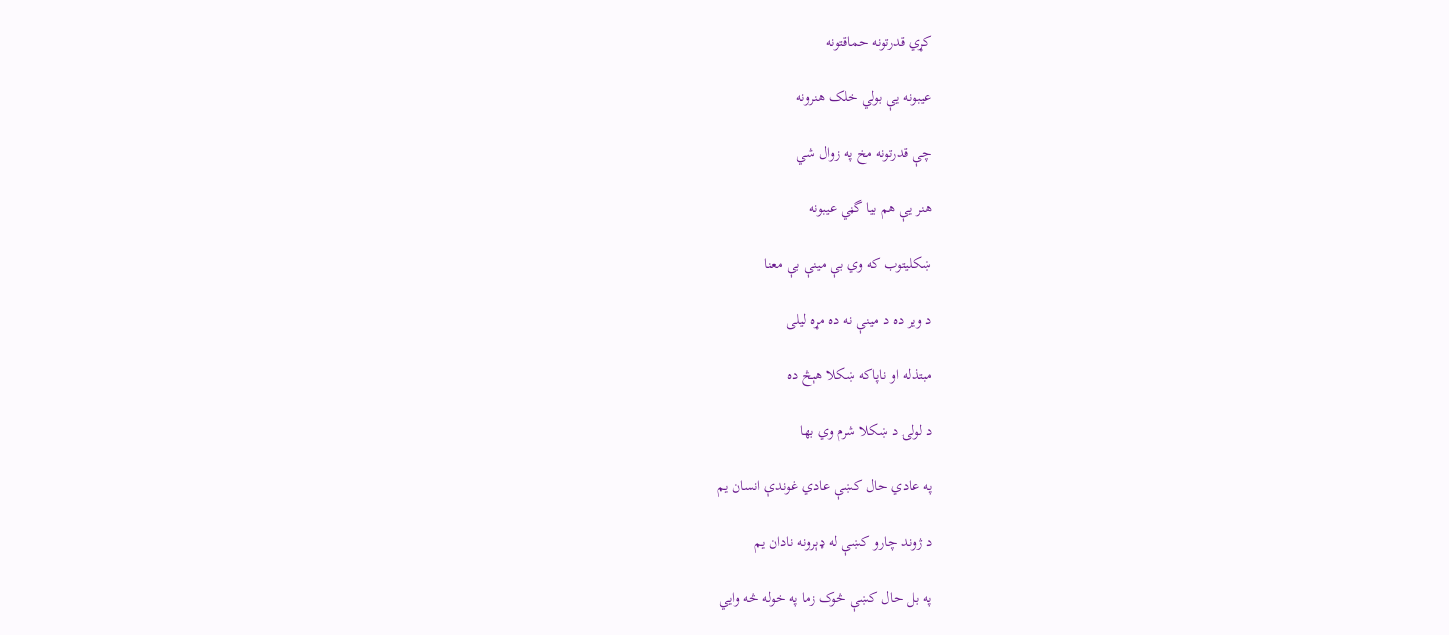کړي قدرتونه حماقتونه

عيبونه يې بولي خلک هنرونه

چې قدرتونه مخ په زوال شي

هنر يې هم بيا گڼي عيبونه

ښکليتوب که وي بې مينې بې معنا

د وير ده د مينې نه ده مړه ليلی

مبتذله او ناپاکه ښکلا هېڅ ده

د لولۍ د ښکلا شرم وي بها

په عادي حال کښې عادي غوندې انسان يم

د ژوند چارو کښې له ډېرونه نادان يم

په بل حال کښې څوک زما په خوله څه وايي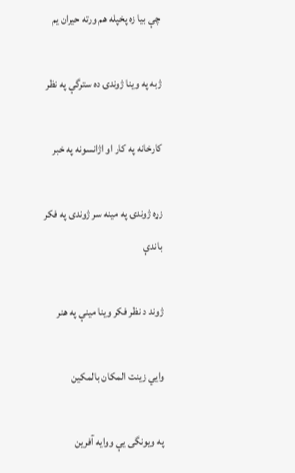چې بيا زه پخپله هم ورته حيران يم

ژبه په وينا ژوندۍ ده سترگې په نظر

کارخانه په کار او اژانسونه په خبر

زړه ژوندۍ په مينه سر ژوندی په فکر باندې

ژوند د نظر فکر وينا مينې په هنر

وايي زينت المکان بالمکين

په ويونگی يې ووايه آفرين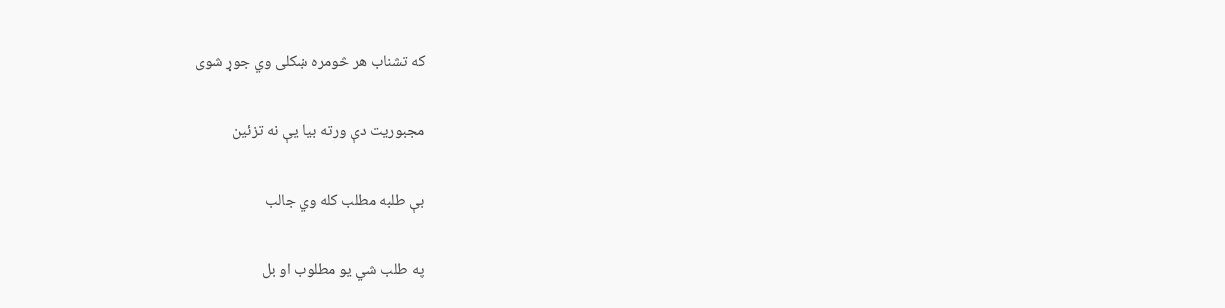که تشناب هر څومره ښکلی وي جوړ شوی

مجبوريت دې ورته بيا يې نه تزئين

بې طلبه مطلب کله وي جالب

په طلب شي يو مطلوب او بل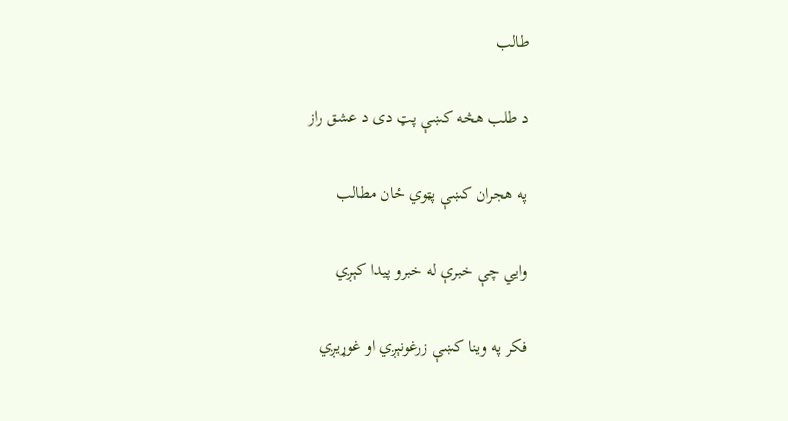طالب

د طلب هڅه کښې پټ دی د عشق راز

په هجران کښې پټوي ځان مطالب

وايي چې خبرې له خبرو پيدا کېږي

فکر په وينا کښې زرغونېږي او غوړيږي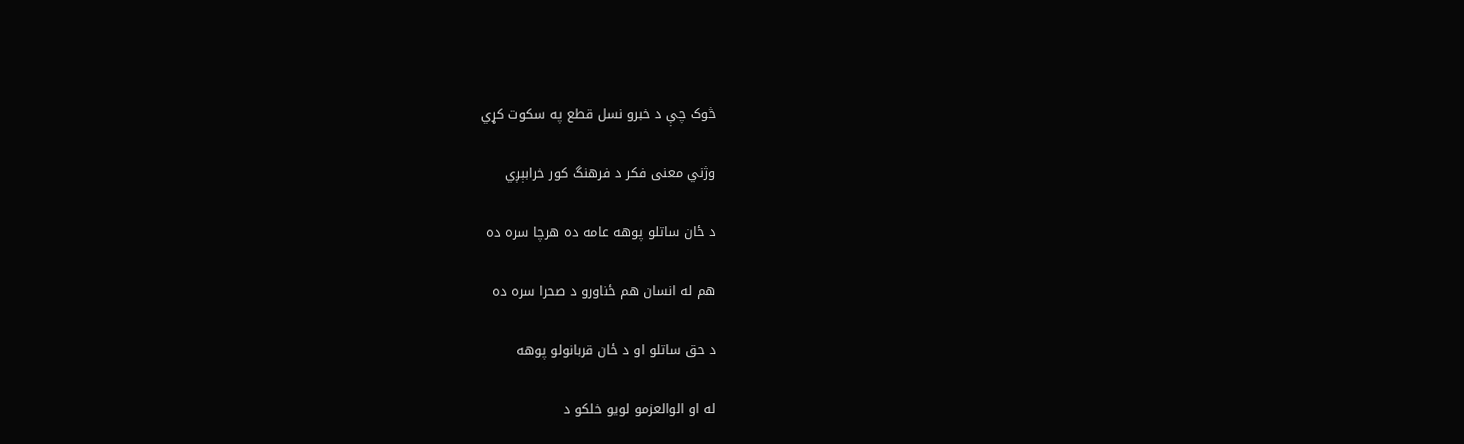څوک چې د خبرو نسل قطع په سکوت کړي

وژني معنی فکر د فرهنگ کور خرابېږي

د ځان ساتلو پوهه عامه ده هرچا سره ده

هم له انسان هم ځناورو د صحرا سره ده

د حق ساتلو او د ځان قربانولو پوهه

له او الوالعزمو لويو خلکو د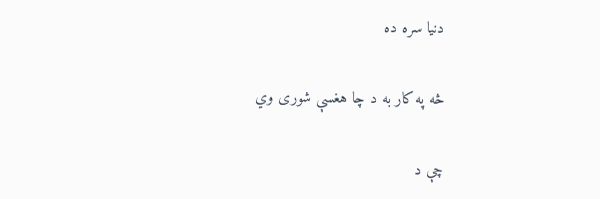دنيا سره ده

څه په کار به د چا هغسې شوری وي

چې د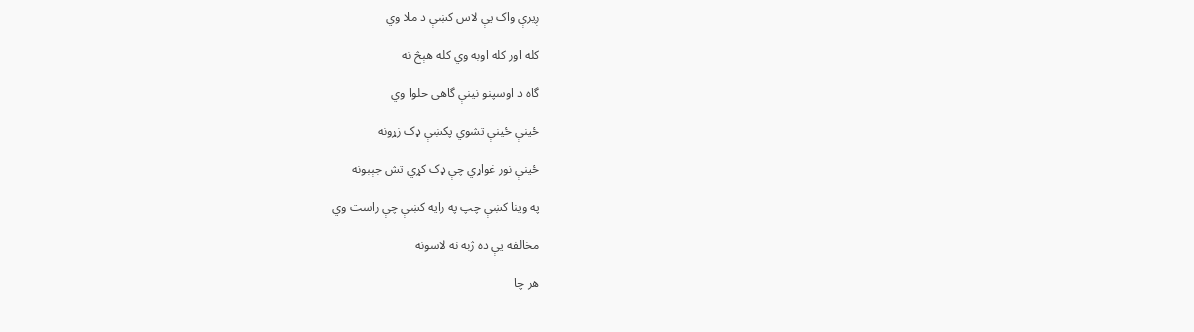ږيرې واک يې لاس کښې د ملا وي

کله اور کله اوبه وي کله هېڅ نه

گاه د اوسپنو نينې گاهی حلوا وي

ځينې ځينې تشوي پکښې ډک زړونه

ځينې نور غواړي چې ډک کړي تش جېبونه

په وينا کښې چپ په رايه کښې چې راست وي

مخالفه يې ده ژبه نه لاسونه

هر چا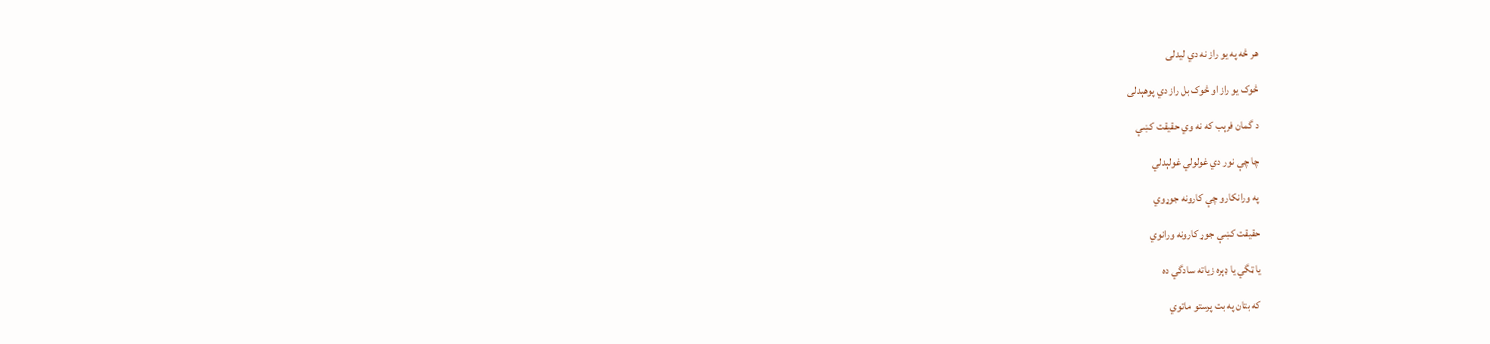هر څه په يو راز نه دي ليدلی

څوک يو راز او څوک بل راز دي پوهېدلی

د گمان فرېب که نه وي حقيقت کښې

چا چې نور دي غولولي غولېدلي

په ورانکارو چې کارونه جوړوي

حقيقت کښې جوړ کارونه ورانوي

يا ټگي يا ډېره زياته سادگي ده

که بتان په بت پرستو ماتوي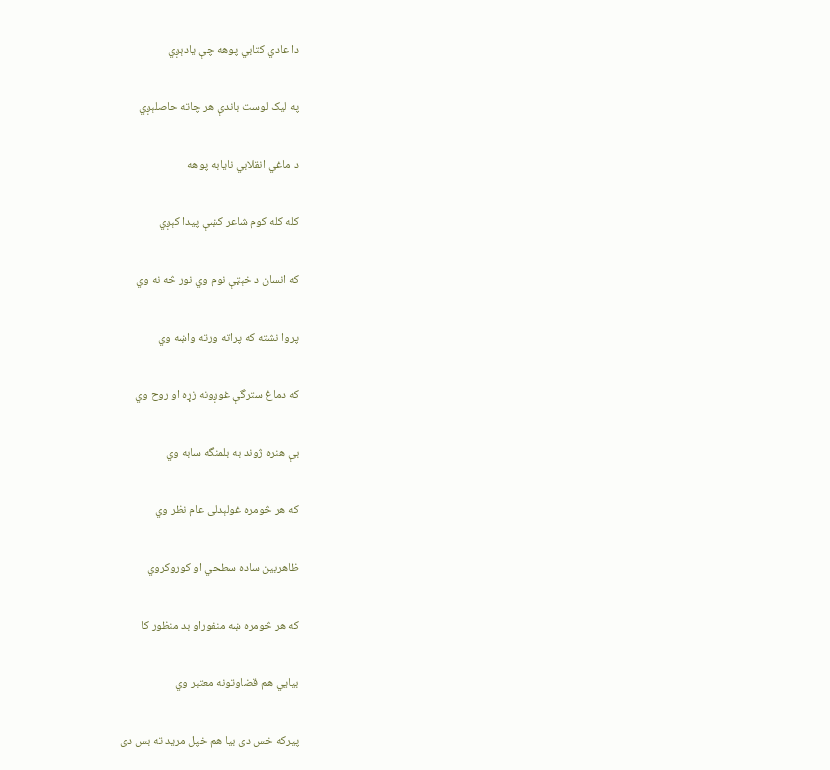دا عادي کتابي پوهه چې يادېږي

په ليک لوست باندې هر چاته حاصلېږي

د ماغي انقلابي نايابه پوهه

کله کله کوم شاعر کښې پيدا کېږي

که انسان د خېټې نوم وي نور څه نه وي

پروا نشته که پراته ورته واښه وي

که دماغ سترگې غوږونه زړه او روح وي

بې هنره ژوند به بلمنگه سابه وي

که هر څومره غولېدلی عام نظر وي

ظاهربين ساده سطحي او کوروکروي

که هر څومره ښه منفوراو بد منظور کا

بيايي هم قضاوتونه معتبر وي

پيرکه خس دی بيا هم خپل مريد ته بس دی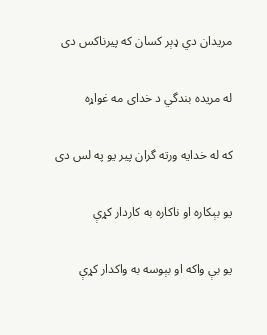مريدان دي ډېر کسان که پيرناکس دی

له مريده بندگي د خدای مه غواړه

که له خدايه ورته گران پير يو په لس دی

يو بېکاره او ناکاره به کاردار کړې

يو بې واکه او بېوسه به واکدار کړې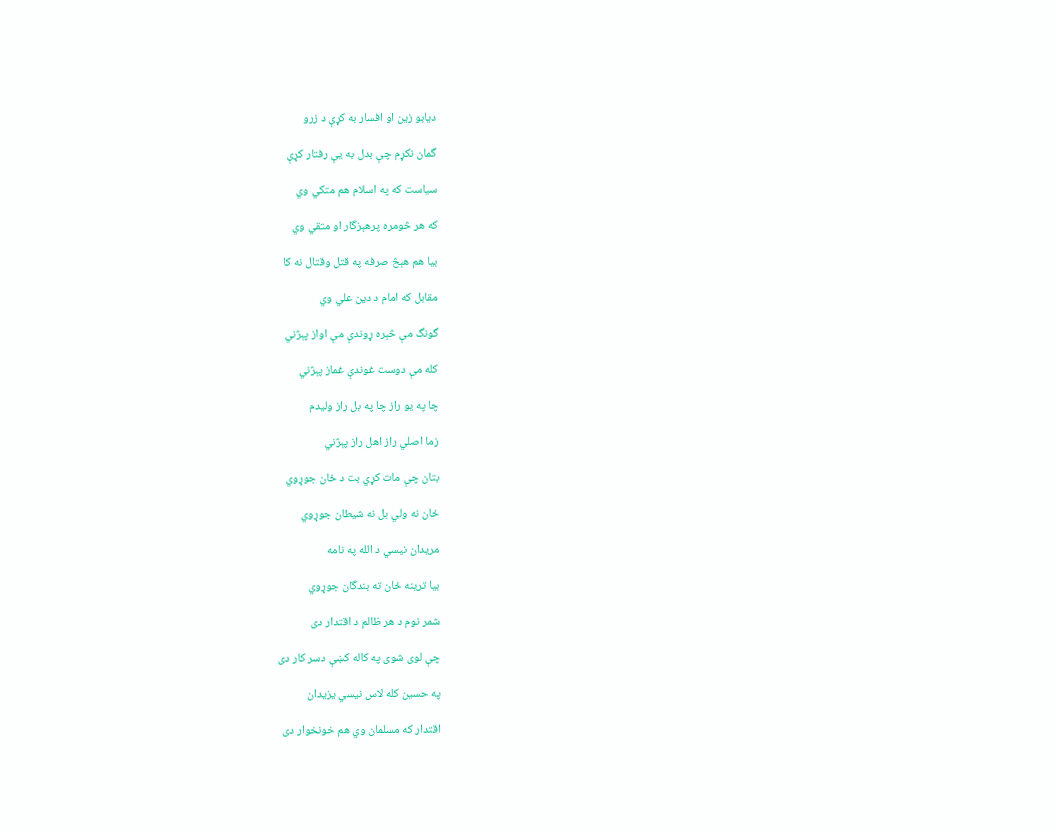ديابو زين او افسار به کړې د زرو

گمان نکړم چې بدل به يې رفتار کړې

سياست که په اسلام هم متکي وي

که هر څومره پرهېزگار او متقي وي

بيا هم هېڅ صرفه په قتل وقتال نه کا

مقابل که امام د دين علي وي

گونگ مې څېره ړوندې مې اواز پېژني

کله مې دوست غوندې غماز پېژني

چا په يو راز چا په بل راز وليدم

زما اصلي راز اهل راز پېژني

بتان چې مات کړي بت د ځان جوړوي

ځان نه ولي بل نه شيطان جوړوي

مريدان نيسي د الله په نامه

بيا ترينه ځان ته بندگان جوړوي

شمر نوم د هر ظالم د اقتدار دی

چې لوی شوی په کاله کښې دسر کار دی

په حسين کله لاس نيسي يزيدان

اقتدار که مسلمان وي هم خونخوار دی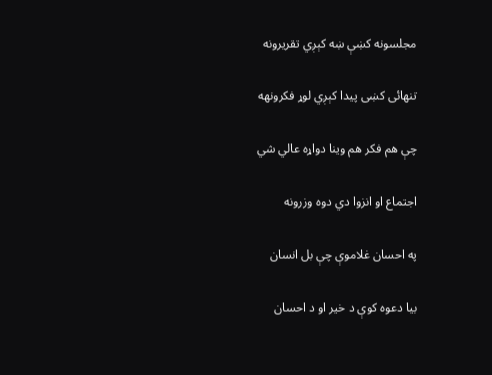مجلسونه کښې ښه کېږي تقريرونه

تنهائی کښی پيدا کېږي لوړ فکرونهه

چې هم فکر هم وينا دواړه عالي شي

اجتماع او انزوا دي دوه وزرونه

په احسان غلاموې چې بل انسان

بيا دعوه کوې د خير او د احسان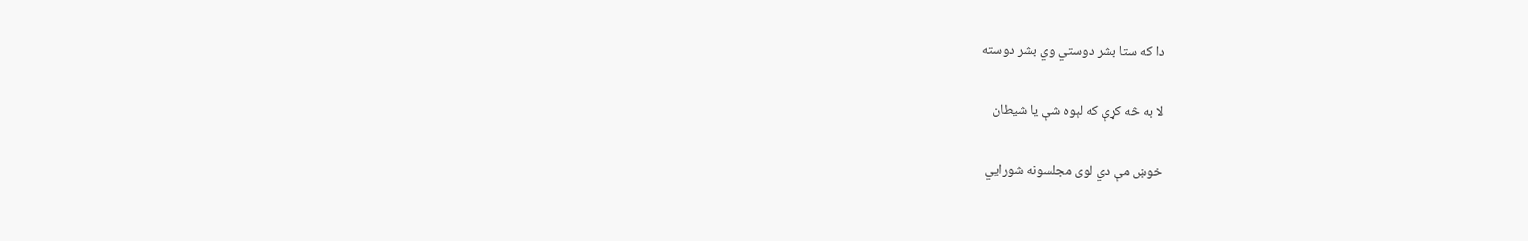دا که ستا بشر دوستي وي بشر دوسته

لا به څه کړې که لېوه شې يا شيطان

خوښ مې دي لوی مجلسونه شورايي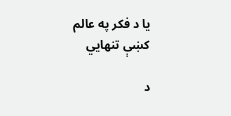يا د فکر په عالم کښې تنهايي

د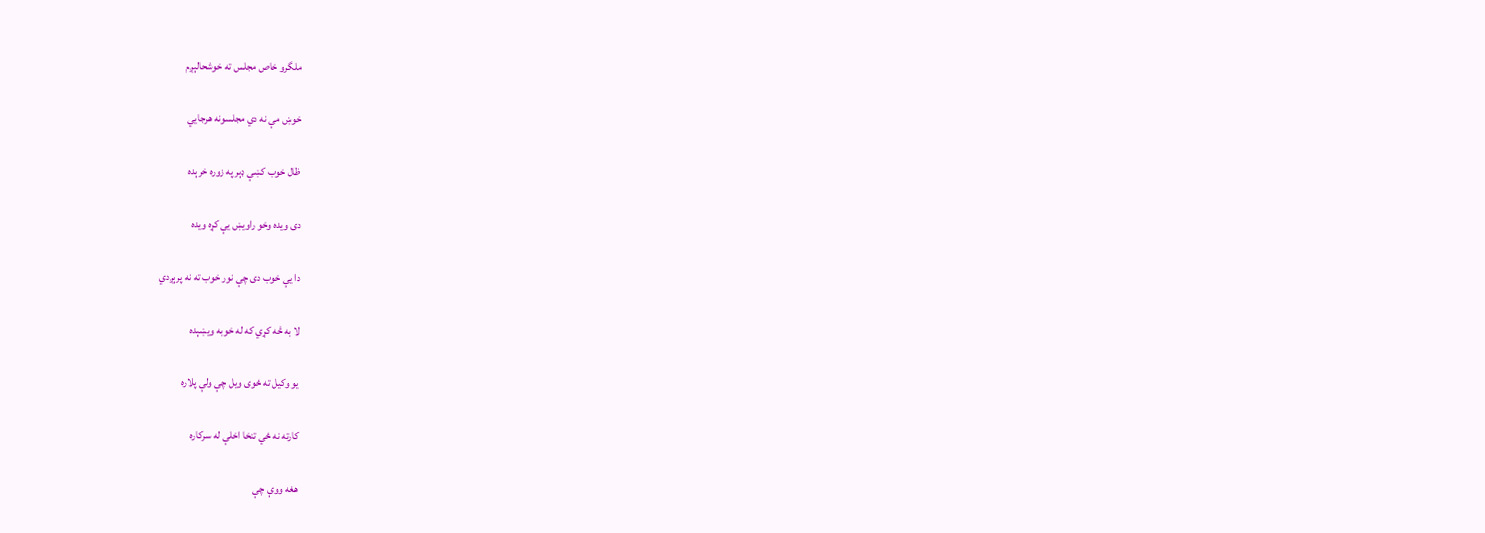ملگرو خاص مجلس ته خوشحالېږم

خوښ مې نه دي مجلسونه هرجايي

ظال خوب کښې ډېر په زوره خرېده

دی ويده وخو راويښ يې کړه ويده

دا يې خوب دی چې نور خوب ته نه پرېږدي

لا به څه کړي که له خوبه ويښېده

يو وکيل ته ځوی ويل چې ولې پلاره

کارته نه ځي تنخا اخلې له سرکاره

هغه ووې چې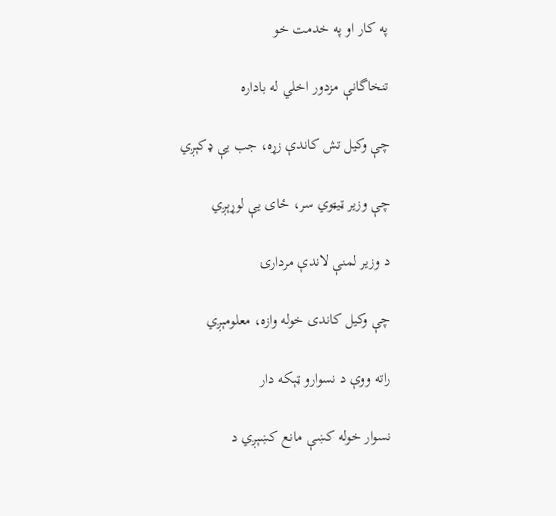په کار او په خدمت خو

تنخاگانې مزدور اخلي له باداره

چې وکيل تش کاندې زړه، جب يې ډکېږي

چې وزير ټيټوي سر، ځای يې لوړېږي

د وزير لمنې لاندې مردارۍ

چې وکيل کاندی خوله وازه، معلومېږي

راته ووې د نسوارو ټېکه دار

نسوار خوله کښې مانع کښېږي د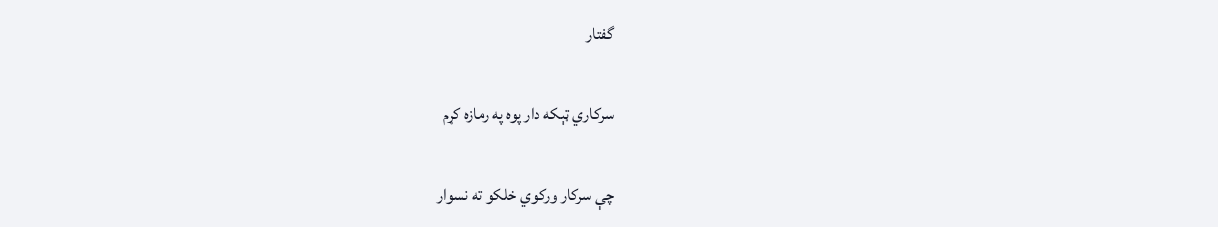گفتار

سرکاري ټېکه دار پوه په رمازه کړم

چې سرکار ورکوي خلکو ته نسوار